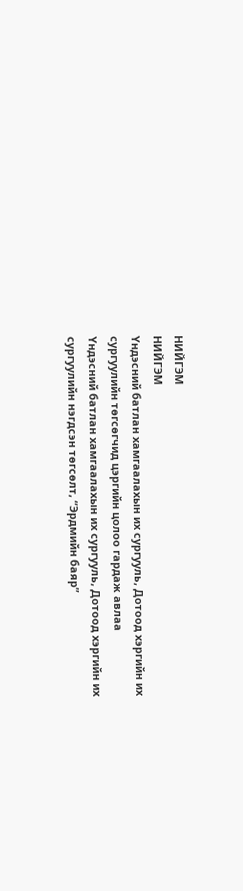НИЙГЭМ
НИЙГЭМ
Үндэсний батлан хамгаалахын их сургууль, Дотоод хэргийн их сургуулийн төгсөгчид цэргийн цолоо гардаж авлаа
Үндэсний батлан хамгаалахын их сургууль, Дотоод хэргийн их сургуулийн нэгдсэн төгсөлт, “Эрдмийн баяр”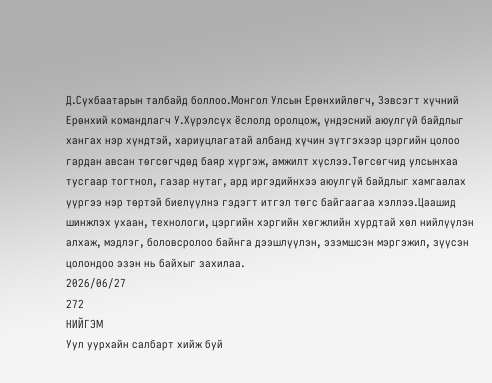Д.Сүхбаатарын талбайд боллоо.Монгол Улсын Ерөнхийлөгч, Зэвсэгт хүчний Ерөнхий командлагч У.Хүрэлсүх ёслолд оролцож, үндэсний аюулгүй байдлыг хангах нэр хүндтэй, хариуцлагатай албанд хүчин зүтгэхээр цэргийн цолоо гардан авсан төгсөгчдөд баяр хүргэж, амжилт хүслээ.Төгсөгчид улсынхаа тусгаар тогтнол, газар нутаг, ард иргэдийнхээ аюулгүй байдлыг хамгаалах үүргээ нэр төртэй биелүүлнэ гэдэгт итгэл төгс байгаагаа хэллээ.Цаашид шинжлэх ухаан, технологи, цэргийн хэргийн хөгжлийн хурдтай хөл нийлүүлэн алхаж, мэдлэг, боловсролоо байнга дээшлүүлэн, эзэмшсэн мэргэжил, зүүсэн цолондоо эзэн нь байхыг захилаа.
2026/06/27
272
НИЙГЭМ
Уул уурхайн салбарт хийж буй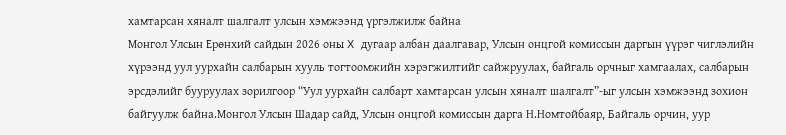хамтарсан хяналт шалгалт улсын хэмжээнд үргэлжилж байна
Монгол Улсын Ерөнхий сайдын 2026 оны X дугаар албан даалгавар, Улсын онцгой комиссын даргын үүрэг чиглэлийн хүрээнд уул уурхайн салбарын хууль тогтоомжийн хэрэгжилтийг сайжруулах, байгаль орчныг хамгаалах, салбарын эрсдэлийг бууруулах зорилгоор “Уул уурхайн салбарт хамтарсан улсын хяналт шалгалт”-ыг улсын хэмжээнд зохион байгуулж байна.Монгол Улсын Шадар сайд, Улсын онцгой комиссын дарга Н.Номтойбаяр, Байгаль орчин, уур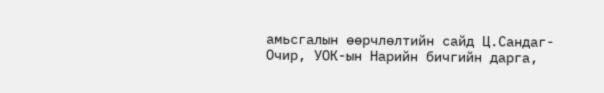амьсгалын өөрчлөлтийн сайд Ц.Сандаг-Очир, УОК-ын Нарийн бичгийн дарга,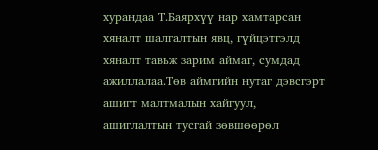хурандаа Т.Баярхүү нар хамтарсан хяналт шалгалтын явц, гүйцэтгэлд хяналт тавьж зарим аймаг, сумдад ажиллалаа.Төв аймгийн нутаг дэвсгэрт ашигт малтмалын хайгуул, ашиглалтын тусгай зөвшөөрөл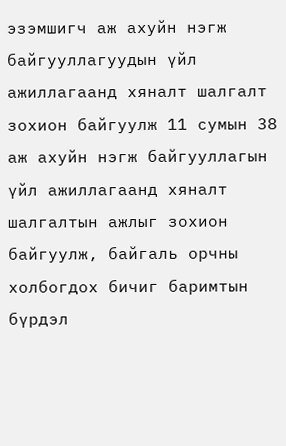эзэмшигч аж ахуйн нэгж байгууллагуудын үйл ажиллагаанд хяналт шалгалт зохион байгуулж 11 сумын 38 аж ахуйн нэгж байгууллагын үйл ажиллагаанд хяналт шалгалтын ажлыг зохион байгуулж, байгаль орчны холбогдох бичиг баримтын бүрдэл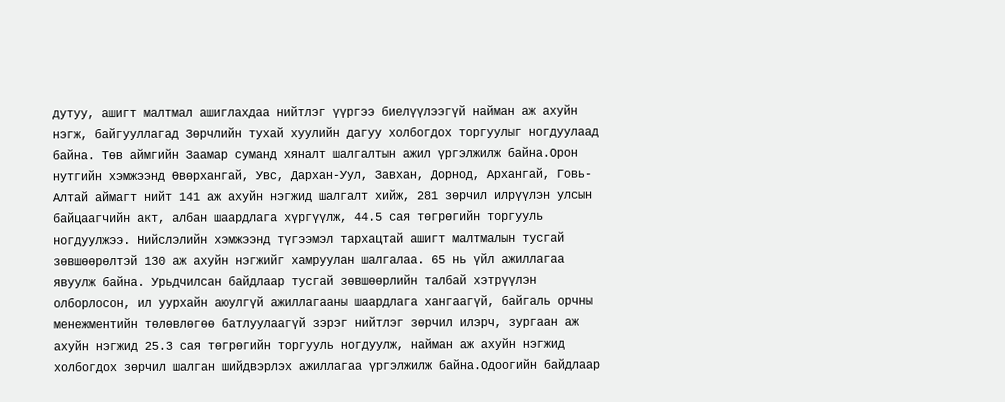дутуу, ашигт малтмал ашиглахдаа нийтлэг үүргээ биелүүлээгүй найман аж ахуйн нэгж, байгууллагад Зөрчлийн тухай хуулийн дагуу холбогдох торгуулыг ногдуулаад байна. Төв аймгийн Заамар суманд хяналт шалгалтын ажил үргэлжилж байна.Орон нутгийн хэмжээнд Өвөрхангай, Увс, Дархан-Уул, Завхан, Дорнод, Архангай, Говь-Алтай аймагт нийт 141 аж ахуйн нэгжид шалгалт хийж, 281 зөрчил илрүүлэн улсын байцаагчийн акт, албан шаардлага хүргүүлж, 44.5 сая төгрөгийн торгууль ногдуулжээ. Нийслэлийн хэмжээнд түгээмэл тархацтай ашигт малтмалын тусгай зөвшөөрөлтэй 130 аж ахуйн нэгжийг хамруулан шалгалаа. 65 нь үйл ажиллагаа явуулж байна. Урьдчилсан байдлаар тусгай зөвшөөрлийн талбай хэтрүүлэн олборлосон, ил уурхайн аюулгүй ажиллагааны шаардлага хангаагүй, байгаль орчны менежментийн төлөвлөгөө батлуулаагүй зэрэг нийтлэг зөрчил илэрч, зургаан аж ахуйн нэгжид 25.3 сая төгрөгийн торгууль ногдуулж, найман аж ахуйн нэгжид холбогдох зөрчил шалган шийдвэрлэх ажиллагаа үргэлжилж байна.Одоогийн байдлаар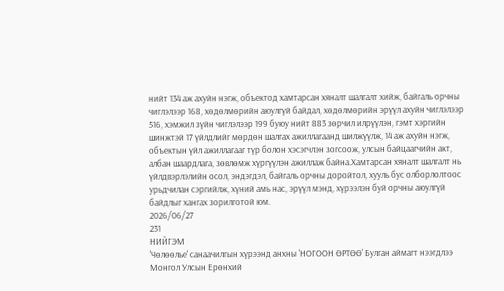нийт 134 аж ахуйн нэгж, объектод хамтарсан хяналт шалгалт хийж, байгаль орчны чиглэлээр 168, хөдөлмөрийн аюулгүй байдал, хөдөлмөрийн эрүүл ахуйн чиглэлээр 516, хэмжил зүйн чиглэлээр 199 буюу нийт 883 зөрчил илрүүлэн, гэмт хэргийн шинжтэй 17 үйлдлийг мөрдөн шалгах ажиллагаанд шилжүүлж, 14 аж ахуйн нэгж, объектын үйл ажиллагааг түр болон хэсэгчлэн зогсоож, улсын байцаагчийн акт, албан шаардлага, зөвлөмж хүргүүлэн ажиллаж байна.Хамтарсан хяналт шалгалт нь үйлдвэрлэлийн осол, эндэгдэл, байгаль орчны доройтол, хууль бус олборлолтоос урьдчилан сэргийлж, хүний амь нас, эрүүл мэнд, хүрээлэн буй орчны аюулгүй байдлыг хангах зорилготой юм.
2026/06/27
231
НИЙГЭМ
'Чөлөөлье' санаачилгын хүрээнд анхны 'НОГООН ӨРТӨӨ' Булган аймагт нээгдлээ
Монгол Улсын Ерөнхий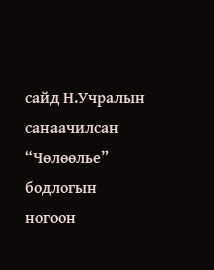сайд Н.Учралын санаачилсан “Чөлөөлье” бодлогын ногоон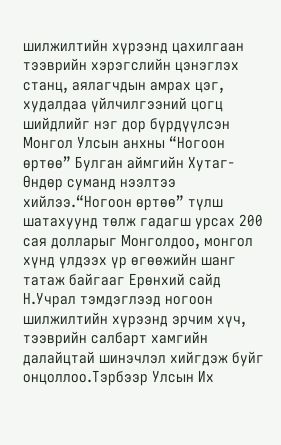шилжилтийн хүрээнд цахилгаан тээврийн хэрэгслийн цэнэглэх станц, аялагчдын амрах цэг, худалдаа үйлчилгээний цогц шийдлийг нэг дор бүрдүүлсэн Монгол Улсын анхны “Ногоон өртөө” Булган аймгийн Хутаг-Өндөр суманд нээлтээ хийлээ.“Ногоон өртөө” түлш шатахуунд төлж гадагш урсах 200 сая долларыг Монголдоо, монгол хүнд үлдээх үр өгөөжийн шанг татаж байгааг Ерөнхий сайд Н.Учрал тэмдэглээд ногоон шилжилтийн хүрээнд эрчим хүч, тээврийн салбарт хамгийн далайцтай шинэчлэл хийгдэж буйг онцоллоо.Тэрбээр Улсын Их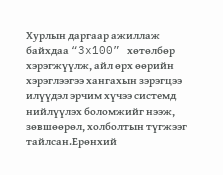Хурлын даргаар ажиллаж байхдаа “3x100” хөтөлбөр хэрэгжүүлж, айл өрх өөрийн хэрэглээгээ хангахын зэрэгцээ илүүдэл эрчим хүчээ системд нийлүүлэх боломжийг нээж, зөвшөөрөл, холболтын түгжээг тайлсан.Ерөнхий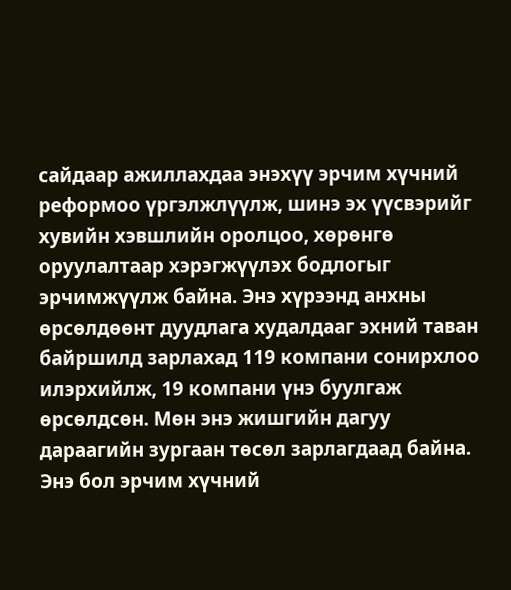сайдаар ажиллахдаа энэхүү эрчим хүчний реформоо үргэлжлүүлж, шинэ эх үүсвэрийг хувийн хэвшлийн оролцоо, хөрөнгө оруулалтаар хэрэгжүүлэх бодлогыг эрчимжүүлж байна. Энэ хүрээнд анхны өрсөлдөөнт дуудлага худалдааг эхний таван байршилд зарлахад 119 компани сонирхлоо илэрхийлж, 19 компани үнэ буулгаж өрсөлдсөн. Мөн энэ жишгийн дагуу дараагийн зургаан төсөл зарлагдаад байна. Энэ бол эрчим хүчний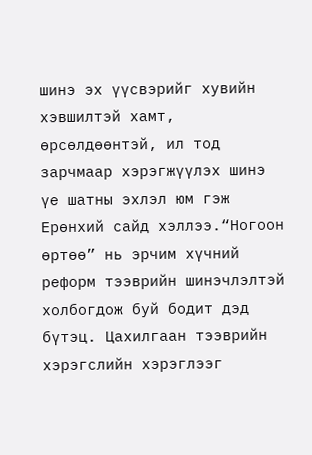шинэ эх үүсвэрийг хувийн хэвшилтэй хамт, өрсөлдөөнтэй, ил тод зарчмаар хэрэгжүүлэх шинэ үе шатны эхлэл юм гэж Ерөнхий сайд хэллээ.“Ногоон өртөө” нь эрчим хүчний реформ тээврийн шинэчлэлтэй холбогдож буй бодит дэд бүтэц. Цахилгаан тээврийн хэрэгслийн хэрэглээг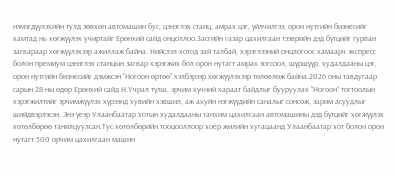нэмэгдүүлэхийн тулд зөвхөн автомашин бус, цэнэглэх станц, амрах цэг, үйлчилгээ, орон нутгийн бизнесийг хамтад нь хөгжүүлэх учиртайг Ерөнхий сайд онцоллоо.Засгийн газар цахилгаан тээврийн дэд бүтцийг гурван загвараар хөгжүүлэхээр ажиллаж байна. Нийслэл хотод зай талбай, хэрэглээний онцлогоос хамаарч экспресс болон премиум цэнэглэх станцын загвар хэрэгжих бол орон нутагт амрах зогсоол, шүршүүр, худалдааны цэг, орон нутгийн бизнесийг дэмжсэн “Ногоон өртөө” хэлбэрээр хөгжүүлэхээр төлөвлөж байна.2026 оны тавдугаар сарын 28-ны өдөр Ерөнхий сайд Н.Учрал түлш, эрчим хүчний хараат байдлыг бууруулах “Ногоон” тогтоолын хэрэгжилтийг эрчимжүүлэх хүрээнд хувийн хэвшил, аж ахуйн нэгжүүдийн саналыг сонсож, зарим асуудлыг шийдвэрлэсэн. Энэ үеэр Улаанбаатар хотын худалдааны танхим цахилгаан автомашины дэд бүтцийг хөгжүүлэх хөтөлбөрөө танилцуулсан.Тус хөтөлбөрийн тооцооллоор хоёр жилийн хугацаанд Улаанбаатар хот болон орон нутагт 500 орчим цахилгаан машин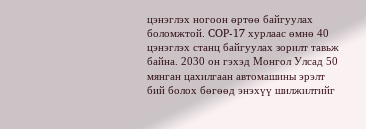цэнэглэх ногоон өртөө байгуулах боломжтой. COP-17 хурлаас өмнө 40 цэнэглэх станц байгуулах зорилт тавьж байна. 2030 он гэхэд Монгол Улсад 50 мянган цахилгаан автомашины эрэлт бий болох бөгөөд энэхүү шилжилтийг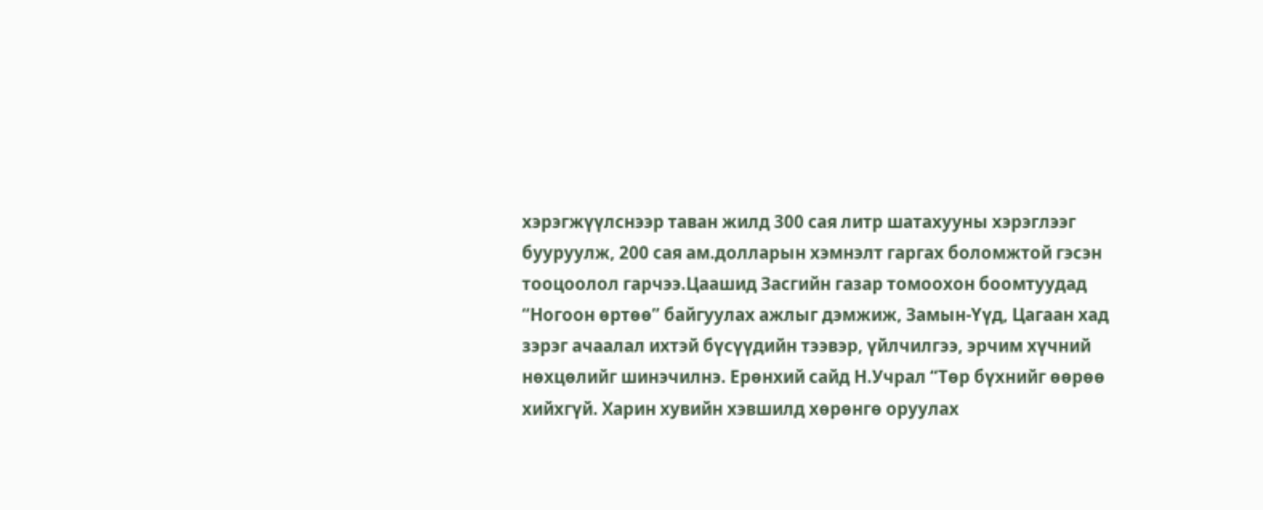хэрэгжүүлснээр таван жилд 300 сая литр шатахууны хэрэглээг бууруулж, 200 сая ам.долларын хэмнэлт гаргах боломжтой гэсэн тооцоолол гарчээ.Цаашид Засгийн газар томоохон боомтуудад “Ногоон өртөө” байгуулах ажлыг дэмжиж, Замын-Үүд, Цагаан хад зэрэг ачаалал ихтэй бүсүүдийн тээвэр, үйлчилгээ, эрчим хүчний нөхцөлийг шинэчилнэ. Ерөнхий сайд Н.Учрал “Төр бүхнийг өөрөө хийхгүй. Харин хувийн хэвшилд хөрөнгө оруулах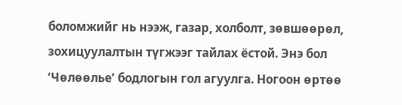боломжийг нь нээж, газар, холболт, зөвшөөрөл, зохицуулалтын түгжээг тайлах ёстой. Энэ бол ‘Чөлөөлье’ бодлогын гол агуулга. Ногоон өртөө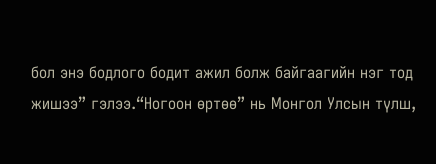бол энэ бодлого бодит ажил болж байгаагийн нэг тод жишээ” гэлээ.“Ногоон өртөө” нь Монгол Улсын түлш,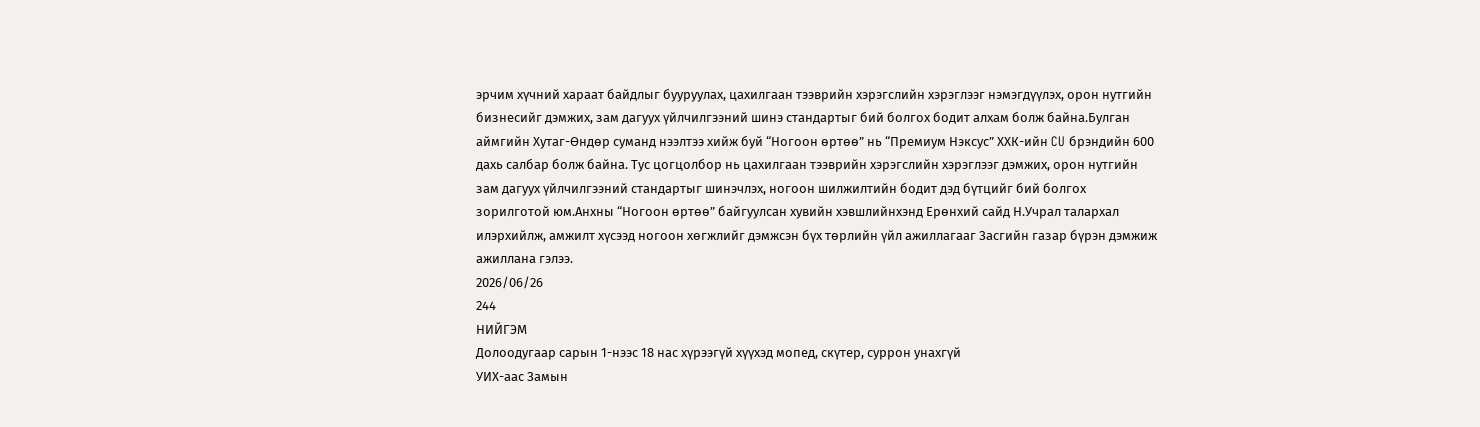эрчим хүчний хараат байдлыг бууруулах, цахилгаан тээврийн хэрэгслийн хэрэглээг нэмэгдүүлэх, орон нутгийн бизнесийг дэмжих, зам дагуух үйлчилгээний шинэ стандартыг бий болгох бодит алхам болж байна.Булган аймгийн Хутаг-Өндөр суманд нээлтээ хийж буй “Ногоон өртөө” нь “Премиум Нэксус” ХХК-ийн CU брэндийн 600 дахь салбар болж байна. Тус цогцолбор нь цахилгаан тээврийн хэрэгслийн хэрэглээг дэмжих, орон нутгийн зам дагуух үйлчилгээний стандартыг шинэчлэх, ногоон шилжилтийн бодит дэд бүтцийг бий болгох зорилготой юм.Анхны “Ногоон өртөө” байгуулсан хувийн хэвшлийнхэнд Ерөнхий сайд Н.Учрал талархал илэрхийлж, амжилт хүсээд ногоон хөгжлийг дэмжсэн бүх төрлийн үйл ажиллагааг Засгийн газар бүрэн дэмжиж ажиллана гэлээ.
2026/06/26
244
НИЙГЭМ
Долоодугаар сарын 1-нээс 18 нас хүрээгүй хүүхэд мопед, скүтер, суррон унахгүй
УИХ-аас Замын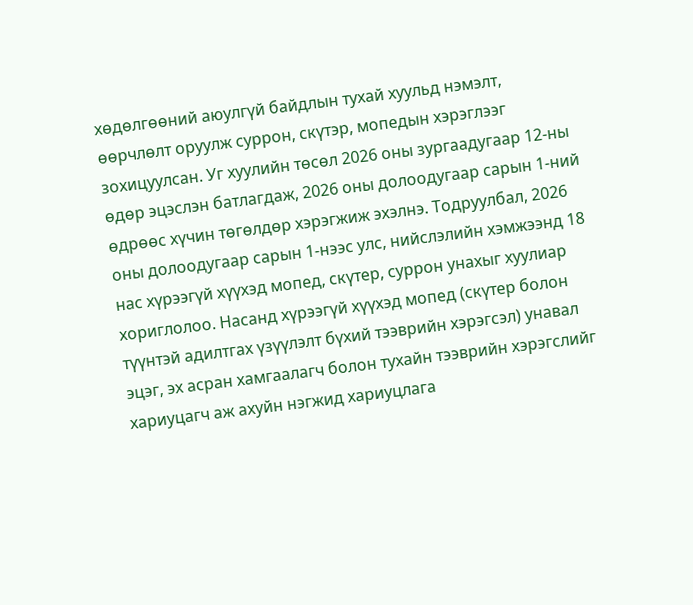хөдөлгөөний аюулгүй байдлын тухай хуульд нэмэлт, өөрчлөлт оруулж суррон, скүтэр, мопедын хэрэглээг зохицуулсан. Уг хуулийн төсөл 2026 оны зургаадугаар 12-ны өдөр эцэслэн батлагдаж, 2026 оны долоодугаар сарын 1-ний өдрөөс хүчин төгөлдөр хэрэгжиж эхэлнэ. Тодруулбал, 2026 оны долоодугаар сарын 1-нээс улс, нийслэлийн хэмжээнд 18 нас хүрээгүй хүүхэд мопед, скүтер, суррон унахыг хуулиар хориглолоо. Насанд хүрээгүй хүүхэд мопед (скүтер болон түүнтэй адилтгах үзүүлэлт бүхий тээврийн хэрэгсэл) унавал эцэг, эх асран хамгаалагч болон тухайн тээврийн хэрэгслийг хариуцагч аж ахуйн нэгжид хариуцлага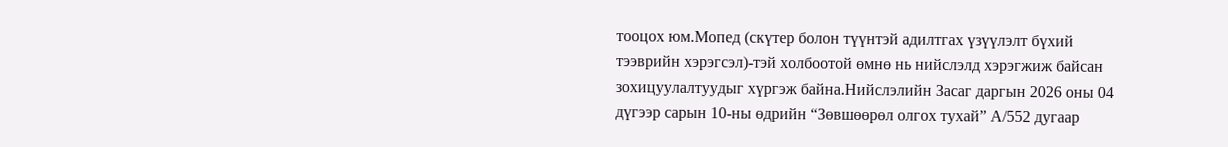тооцох юм.Мопед (скүтер болон түүнтэй адилтгах үзүүлэлт бүхий тээврийн хэрэгсэл)-тэй холбоотой өмнө нь нийслэлд хэрэгжиж байсан зохицуулалтуудыг хүргэж байна.Нийслэлийн Засаг даргын 2026 оны 04 дүгээр сарын 10-ны өдрийн “Зөвшөөрөл олгох тухай” А/552 дугаар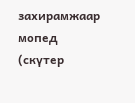захирамжаар мопед (скүтер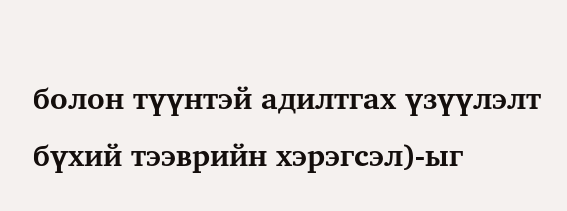болон түүнтэй адилтгах үзүүлэлт бүхий тээврийн хэрэгсэл)-ыг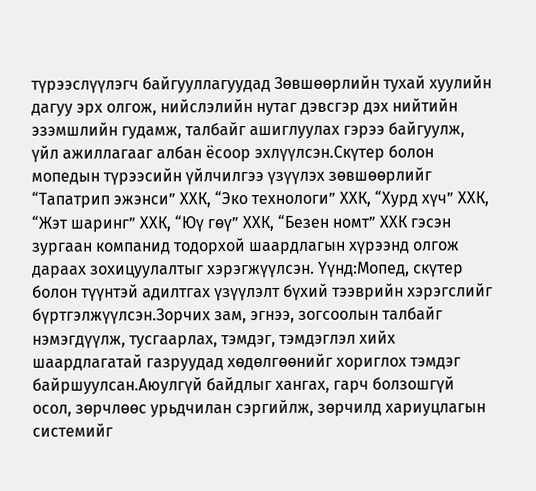түрээслүүлэгч байгууллагуудад Зөвшөөрлийн тухай хуулийн дагуу эрх олгож, нийслэлийн нутаг дэвсгэр дэх нийтийн эзэмшлийн гудамж, талбайг ашиглуулах гэрээ байгуулж, үйл ажиллагааг албан ёсоор эхлүүлсэн.Скүтер болон мопедын түрээсийн үйлчилгээ үзүүлэх зөвшөөрлийг “Тапатрип эжэнси” ХХК, “Эко технологи” ХХК, “Хурд хүч” ХХК, “Жэт шаринг” ХХК, “Юү гөү” ХХК, “Безен номт” ХХК гэсэн зургаан компанид тодорхой шаардлагын хүрээнд олгож дараах зохицуулалтыг хэрэгжүүлсэн. Үүнд:Мопед, скүтер болон түүнтэй адилтгах үзүүлэлт бүхий тээврийн хэрэгслийг бүртгэлжүүлсэн.Зорчих зам, эгнээ, зогсоолын талбайг нэмэгдүүлж, тусгаарлах, тэмдэг, тэмдэглэл хийх шаардлагатай газруудад хөдөлгөөнийг хориглох тэмдэг байршуулсан.Аюулгүй байдлыг хангах, гарч болзошгүй осол, зөрчлөөс урьдчилан сэргийлж, зөрчилд хариуцлагын системийг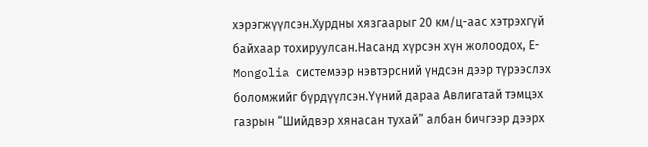хэрэгжүүлсэн.Хурдны хязгаарыг 20 км/ц-аас хэтрэхгүй байхаар тохируулсан.Насанд хүрсэн хүн жолоодох, Е-Mongolia системээр нэвтэрсний үндсэн дээр түрээслэх боломжийг бүрдүүлсэн.Үүний дараа Авлигатай тэмцэх газрын “Шийдвэр хянасан тухай” албан бичгээр дээрх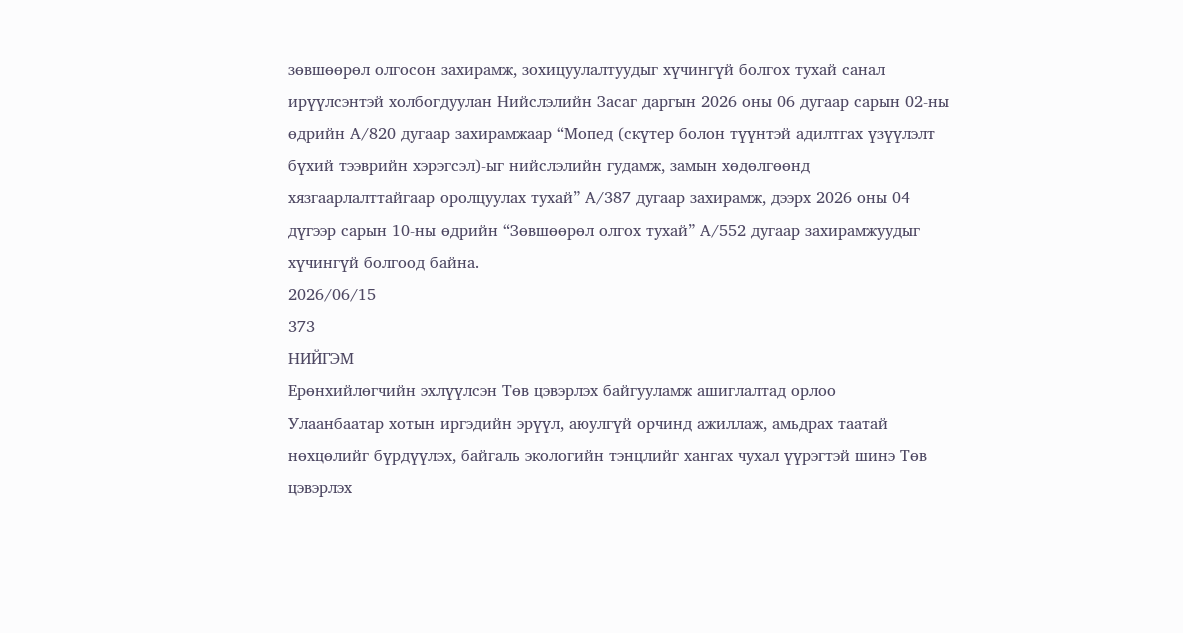зөвшөөрөл олгосон захирамж, зохицуулалтуудыг хүчингүй болгох тухай санал ирүүлсэнтэй холбогдуулан Нийслэлийн Засаг даргын 2026 оны 06 дугаар сарын 02-ны өдрийн А/820 дугаар захирамжаар “Мопед (скүтер болон түүнтэй адилтгах үзүүлэлт бүхий тээврийн хэрэгсэл)-ыг нийслэлийн гудамж, замын хөдөлгөөнд хязгаарлалттайгаар оролцуулах тухай” А/387 дугаар захирамж, дээрх 2026 оны 04 дүгээр сарын 10-ны өдрийн “Зөвшөөрөл олгох тухай” А/552 дугаар захирамжуудыг хүчингүй болгоод байна.
2026/06/15
373
НИЙГЭМ
Ерөнхийлөгчийн эхлүүлсэн Төв цэвэрлэх байгууламж ашиглалтад орлоо
Улаанбаатар хотын иргэдийн эрүүл, аюулгүй орчинд ажиллаж, амьдрах таатай нөхцөлийг бүрдүүлэх, байгаль экологийн тэнцлийг хангах чухал үүрэгтэй шинэ Төв цэвэрлэх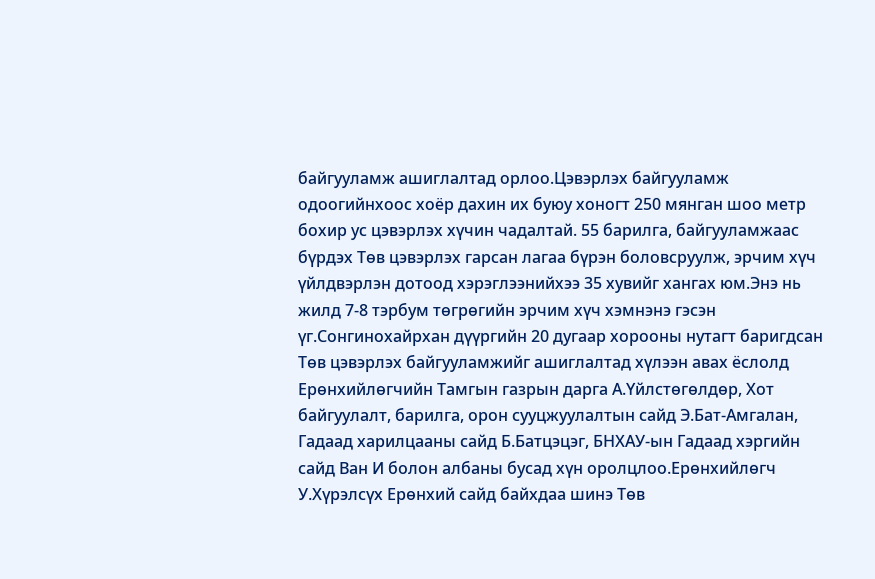байгууламж ашиглалтад орлоо.Цэвэрлэх байгууламж одоогийнхоос хоёр дахин их буюу хоногт 250 мянган шоо метр бохир ус цэвэрлэх хүчин чадалтай. 55 барилга, байгууламжаас бүрдэх Төв цэвэрлэх гарсан лагаа бүрэн боловсруулж, эрчим хүч үйлдвэрлэн дотоод хэрэглээнийхээ 35 хувийг хангах юм.Энэ нь жилд 7-8 тэрбум төгрөгийн эрчим хүч хэмнэнэ гэсэн үг.Сонгинохайрхан дүүргийн 20 дугаар хорооны нутагт баригдсан Төв цэвэрлэх байгууламжийг ашиглалтад хүлээн авах ёслолд Ерөнхийлөгчийн Тамгын газрын дарга А.Үйлстөгөлдөр, Хот байгуулалт, барилга, орон сууцжуулалтын сайд Э.Бат-Амгалан, Гадаад харилцааны сайд Б.Батцэцэг, БНХАУ-ын Гадаад хэргийн сайд Ван И болон албаны бусад хүн оролцлоо.Ерөнхийлөгч У.Хүрэлсүх Ерөнхий сайд байхдаа шинэ Төв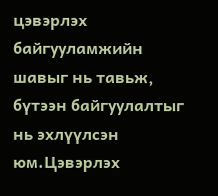цэвэрлэх байгууламжийн шавыг нь тавьж, бүтээн байгуулалтыг нь эхлүүлсэн юм.Цэвэрлэх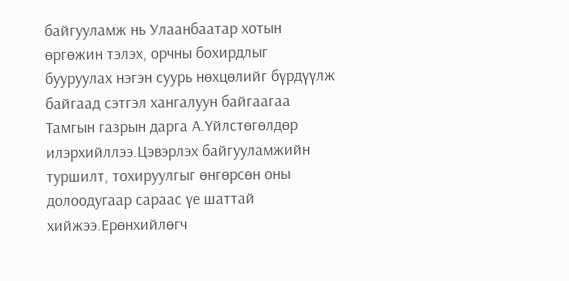байгууламж нь Улаанбаатар хотын өргөжин тэлэх, орчны бохирдлыг бууруулах нэгэн суурь нөхцөлийг бүрдүүлж байгаад сэтгэл хангалуун байгаагаа Тамгын газрын дарга А.Үйлстөгөлдөр илэрхийллээ.Цэвэрлэх байгууламжийн туршилт, тохируулгыг өнгөрсөн оны долоодугаар сараас үе шаттай хийжээ.Ерөнхийлөгч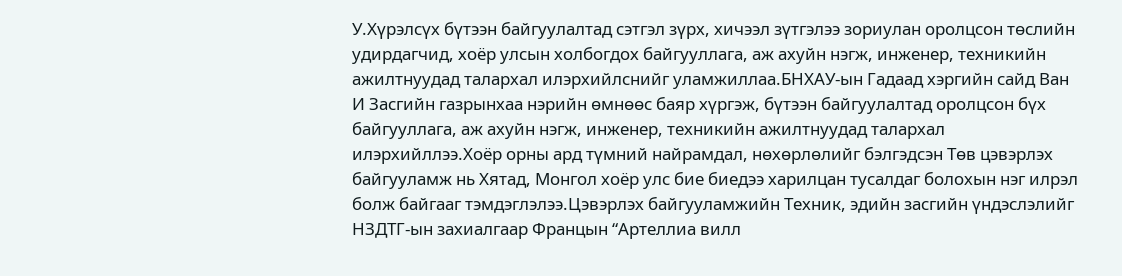У.Хүрэлсүх бүтээн байгуулалтад сэтгэл зүрх, хичээл зүтгэлээ зориулан оролцсон төслийн удирдагчид, хоёр улсын холбогдох байгууллага, аж ахуйн нэгж, инженер, техникийн ажилтнуудад талархал илэрхийлснийг уламжиллаа.БНХАУ-ын Гадаад хэргийн сайд Ван И Засгийн газрынхаа нэрийн өмнөөс баяр хүргэж, бүтээн байгуулалтад оролцсон бүх байгууллага, аж ахуйн нэгж, инженер, техникийн ажилтнуудад талархал илэрхийллээ.Хоёр орны ард түмний найрамдал, нөхөрлөлийг бэлгэдсэн Төв цэвэрлэх байгууламж нь Хятад, Монгол хоёр улс бие биедээ харилцан тусалдаг болохын нэг илрэл болж байгааг тэмдэглэлээ.Цэвэрлэх байгууламжийн Техник, эдийн засгийн үндэслэлийг НЗДТГ-ын захиалгаар Францын “Артеллиа вилл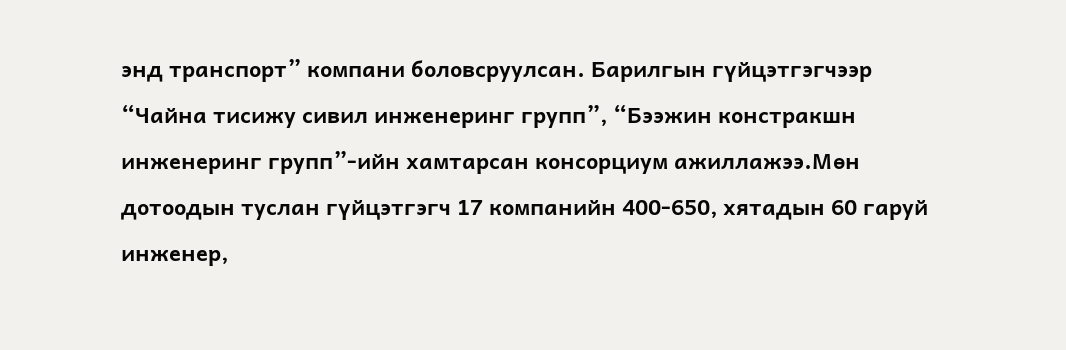энд транспорт” компани боловсруулсан. Барилгын гүйцэтгэгчээр “Чайна тисижу сивил инженеринг групп”, “Бээжин констракшн инженеринг групп”-ийн хамтарсан консорциум ажиллажээ.Мөн дотоодын туслан гүйцэтгэгч 17 компанийн 400-650, хятадын 60 гаруй инженер,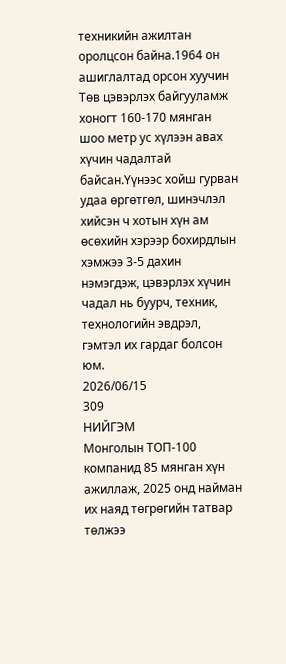техникийн ажилтан оролцсон байна.1964 он ашиглалтад орсон хуучин Төв цэвэрлэх байгууламж хоногт 160-170 мянган шоо метр ус хүлээн авах хүчин чадалтай байсан.Үүнээс хойш гурван удаа өргөтгөл, шинэчлэл хийсэн ч хотын хүн ам өсөхийн хэрээр бохирдлын хэмжээ 3-5 дахин нэмэгдэж, цэвэрлэх хүчин чадал нь буурч, техник, технологийн эвдрэл, гэмтэл их гардаг болсон юм.
2026/06/15
309
НИЙГЭМ
Монголын ТОП-100 компанид 85 мянган хүн ажиллаж, 2025 онд найман их наяд төгрөгийн татвар төлжээ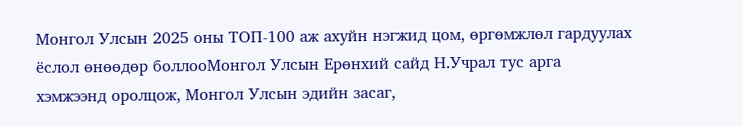Монгол Улсын 2025 оны ТОП-100 аж ахуйн нэгжид цом, өргөмжлөл гардуулах ёслол өнөөдөр боллооМонгол Улсын Ерөнхий сайд Н.Учрал тус арга хэмжээнд оролцож, Монгол Улсын эдийн засаг,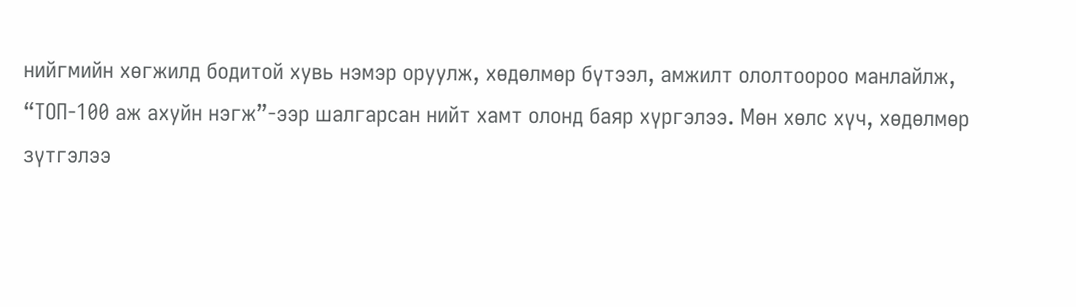нийгмийн хөгжилд бодитой хувь нэмэр оруулж, хөдөлмөр бүтээл, амжилт ололтоороо манлайлж, “ТОП-100 аж ахуйн нэгж”-ээр шалгарсан нийт хамт олонд баяр хүргэлээ. Мөн хөлс хүч, хөдөлмөр зүтгэлээ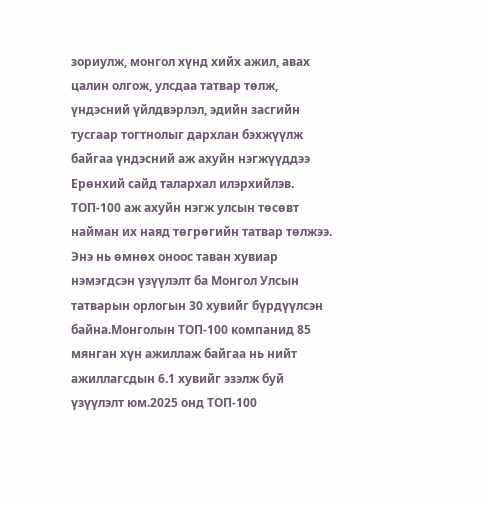зориулж, монгол хүнд хийх ажил, авах цалин олгож, улсдаа татвар төлж, үндэсний үйлдвэрлэл, эдийн засгийн тусгаар тогтнолыг дархлан бэхжүүлж байгаа үндэсний аж ахуйн нэгжүүддээ Ерөнхий сайд талархал илэрхийлэв. ТОП-100 аж ахуйн нэгж улсын төсөвт найман их наяд төгрөгийн татвар төлжээ. Энэ нь өмнөх оноос таван хувиар нэмэгдсэн үзүүлэлт ба Монгол Улсын татварын орлогын 30 хувийг бүрдүүлсэн байна.Монголын ТОП-100 компанид 85 мянган хүн ажиллаж байгаа нь нийт ажиллагсдын 6.1 хувийг эзэлж буй үзүүлэлт юм.2025 онд ТОП-100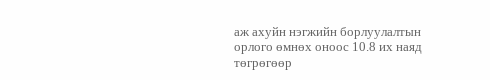аж ахуйн нэгжийн борлуулалтын орлого өмнөх оноос 10.8 их наяд төгрөгөөр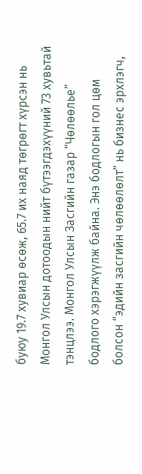буюу 19.7 хувиар өсөж, 65.7 их наяд төгрөгт хүрсэн нь Монгол Улсын дотоодын нийт бүтээгдэхүүний 73 хувьтай тэнцлээ. Монгол Улсын Засгийн газар “Чөлөөлье” бодлого хэрэгжүүлж байна. Энэ бодлогын гол цөм болсон “эдийн засгийн чөлөөлөлт” нь бизнес эрхлэгч,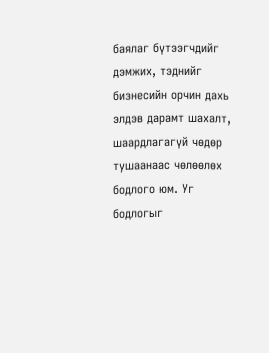баялаг бүтээгчдийг дэмжих, тэднийг бизнесийн орчин дахь элдэв дарамт шахалт, шаардлагагүй чөдөр тушаанаас чөлөөлөх бодлого юм. Уг бодлогыг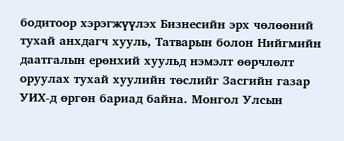бодитоор хэрэгжүүлэх Бизнесийн эрх чөлөөний тухай анхдагч хууль, Татварын болон Нийгмийн даатгалын ерөнхий хуульд нэмэлт өөрчлөлт оруулах тухай хуулийн төслийг Засгийн газар УИХ-д өргөн бариад байна. Монгол Улсын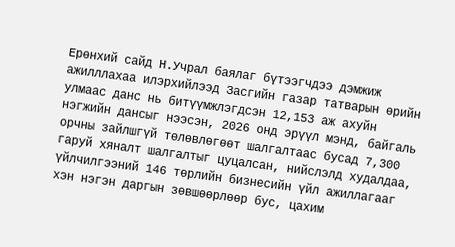Ерөнхий сайд Н.Учрал баялаг бүтээгчдээ дэмжиж ажилллахаа илэрхийлээд Засгийн газар татварын өрийн улмаас данс нь битүүмжлэгдсэн 12,153 аж ахуйн нэгжийн дансыг нээсэн, 2026 онд эрүүл мэнд, байгаль орчны зайлшгүй төлөвлөгөөт шалгалтаас бусад 7,300 гаруй хяналт шалгалтыг цуцалсан, нийслэлд худалдаа, үйлчилгээний 146 төрлийн бизнесийн үйл ажиллагааг хэн нэгэн даргын зөвшөөрлөөр бус, цахим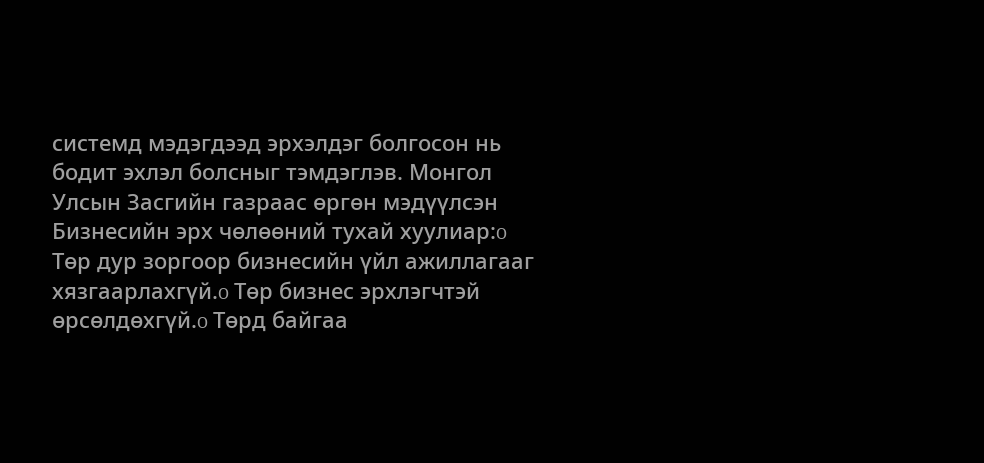системд мэдэгдээд эрхэлдэг болгосон нь бодит эхлэл болсныг тэмдэглэв. Монгол Улсын Засгийн газраас өргөн мэдүүлсэн Бизнесийн эрх чөлөөний тухай хуулиар:o Төр дур зоргоор бизнесийн үйл ажиллагааг хязгаарлахгүй.o Төр бизнес эрхлэгчтэй өрсөлдөхгүй.o Төрд байгаа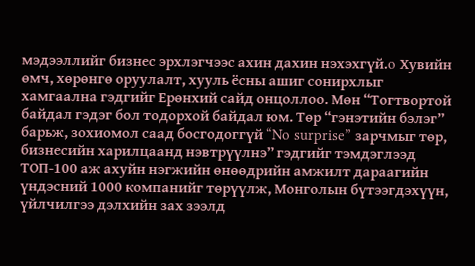мэдээллийг бизнес эрхлэгчээс ахин дахин нэхэхгүй.o Хувийн өмч, хөрөнгө оруулалт, хууль ёсны ашиг сонирхлыг хамгаална гэдгийг Ерөнхий сайд онцоллоо. Мөн “Тогтвортой байдал гэдэг бол тодорхой байдал юм. Төр “гэнэтийн бэлэг” барьж, зохиомол саад босгодоггүй “No surprise” зарчмыг төр, бизнесийн харилцаанд нэвтрүүлнэ” гэдгийг тэмдэглээд ТОП-100 аж ахуйн нэгжийн өнөөдрийн амжилт дараагийн үндэсний 1000 компанийг төрүүлж, Монголын бүтээгдэхүүн, үйлчилгээ дэлхийн зах зээлд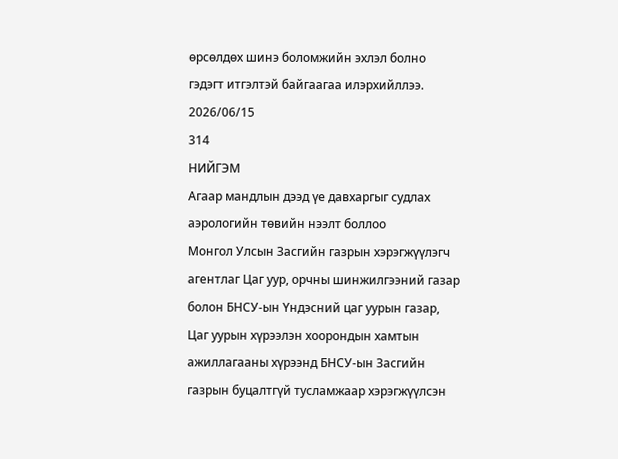өрсөлдөх шинэ боломжийн эхлэл болно гэдэгт итгэлтэй байгаагаа илэрхийллээ.
2026/06/15
314
НИЙГЭМ
Агаар мандлын дээд үе давхаргыг судлах аэрологийн төвийн нээлт боллоо
Монгол Улсын Засгийн газрын хэрэгжүүлэгч агентлаг Цаг уур, орчны шинжилгээний газар болон БНСУ-ын Үндэсний цаг уурын газар, Цаг уурын хүрээлэн хоорондын хамтын ажиллагааны хүрээнд БНСУ-ын Засгийн газрын буцалтгүй тусламжаар хэрэгжүүлсэн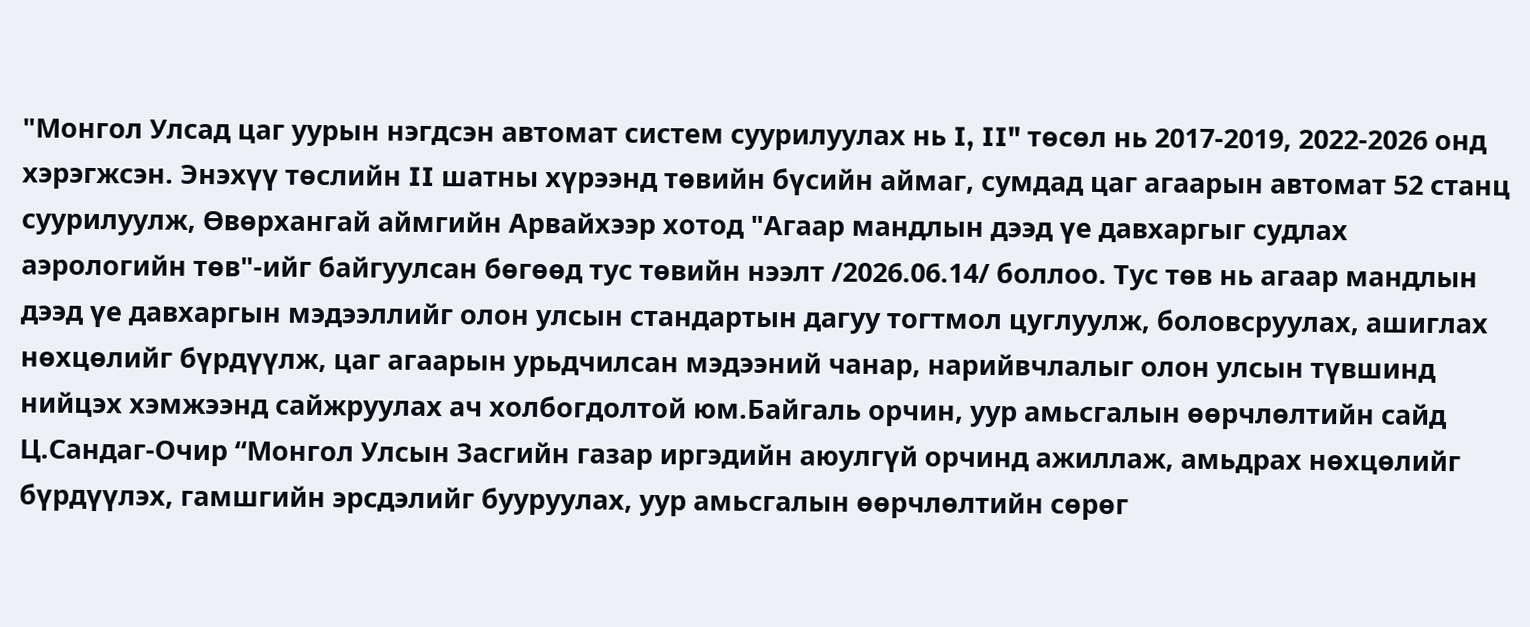"Монгол Улсад цаг уурын нэгдсэн автомат систем суурилуулах нь I, II" төсөл нь 2017-2019, 2022-2026 онд хэрэгжсэн. Энэхүү төслийн II шатны хүрээнд төвийн бүсийн аймаг, сумдад цаг агаарын автомат 52 станц суурилуулж, Өвөрхангай аймгийн Арвайхээр хотод "Агаар мандлын дээд үе давхаргыг судлах аэрологийн төв"-ийг байгуулсан бөгөөд тус төвийн нээлт /2026.06.14/ боллоо. Тус төв нь агаар мандлын дээд үе давхаргын мэдээллийг олон улсын стандартын дагуу тогтмол цуглуулж, боловсруулах, ашиглах нөхцөлийг бүрдүүлж, цаг агаарын урьдчилсан мэдээний чанар, нарийвчлалыг олон улсын түвшинд нийцэх хэмжээнд сайжруулах ач холбогдолтой юм.Байгаль орчин, уур амьсгалын өөрчлөлтийн сайд Ц.Сандаг-Очир “Монгол Улсын Засгийн газар иргэдийн аюулгүй орчинд ажиллаж, амьдрах нөхцөлийг бүрдүүлэх, гамшгийн эрсдэлийг бууруулах, уур амьсгалын өөрчлөлтийн сөрөг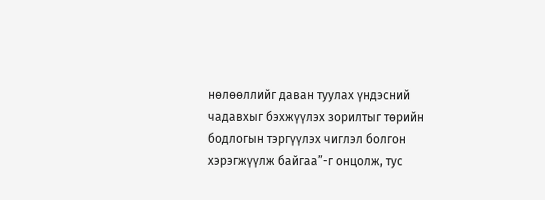нөлөөллийг даван туулах үндэсний чадавхыг бэхжүүлэх зорилтыг төрийн бодлогын тэргүүлэх чиглэл болгон хэрэгжүүлж байгаа”-г онцолж, тус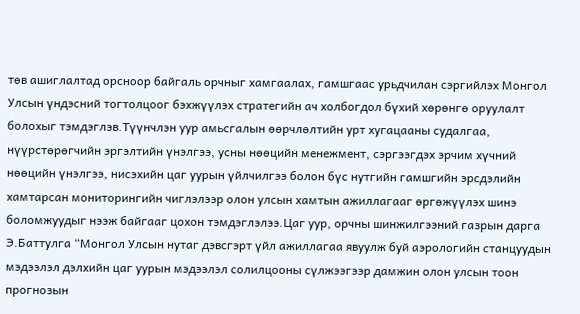төв ашиглалтад орсноор байгаль орчныг хамгаалах, гамшгаас урьдчилан сэргийлэх Монгол Улсын үндэсний тогтолцоог бэхжүүлэх стратегийн ач холбогдол бүхий хөрөнгө оруулалт болохыг тэмдэглэв.Түүнчлэн уур амьсгалын өөрчлөлтийн урт хугацааны судалгаа, нүүрстөрөгчийн эргэлтийн үнэлгээ, усны нөөцийн менежмент, сэргээгдэх эрчим хүчний нөөцийн үнэлгээ, нисэхийн цаг уурын үйлчилгээ болон бүс нутгийн гамшгийн эрсдэлийн хамтарсан мониторингийн чиглэлээр олон улсын хамтын ажиллагааг өргөжүүлэх шинэ боломжуудыг нээж байгааг цохон тэмдэглэлээ.Цаг уур, орчны шинжилгээний газрын дарга Э.Баттулга “Монгол Улсын нутаг дэвсгэрт үйл ажиллагаа явуулж буй аэрологийн станцуудын мэдээлэл дэлхийн цаг уурын мэдээлэл солилцооны сүлжээгээр дамжин олон улсын тоон прогнозын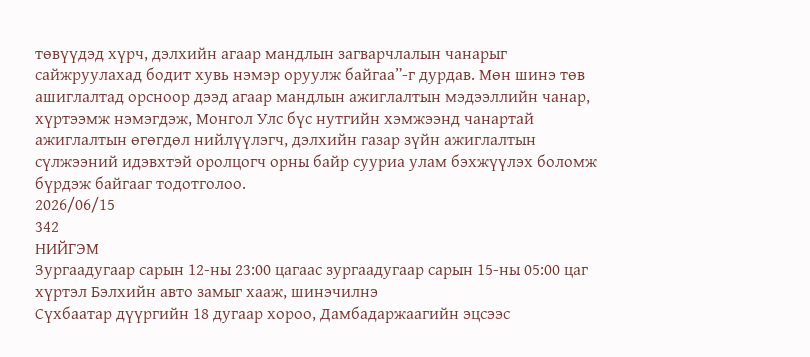төвүүдэд хүрч, дэлхийн агаар мандлын загварчлалын чанарыг сайжруулахад бодит хувь нэмэр оруулж байгаа”-г дурдав. Мөн шинэ төв ашиглалтад орсноор дээд агаар мандлын ажиглалтын мэдээллийн чанар, хүртээмж нэмэгдэж, Монгол Улс бүс нутгийн хэмжээнд чанартай ажиглалтын өгөгдөл нийлүүлэгч, дэлхийн газар зүйн ажиглалтын сүлжээний идэвхтэй оролцогч орны байр сууриа улам бэхжүүлэх боломж бүрдэж байгааг тодотголоо.
2026/06/15
342
НИЙГЭМ
Зургаадугаар сарын 12-ны 23:00 цагаас зургаадугаар сарын 15-ны 05:00 цаг хүртэл Бэлхийн авто замыг хааж, шинэчилнэ
Сүхбаатар дүүргийн 18 дугаар хороо, Дамбадаржаагийн эцсээс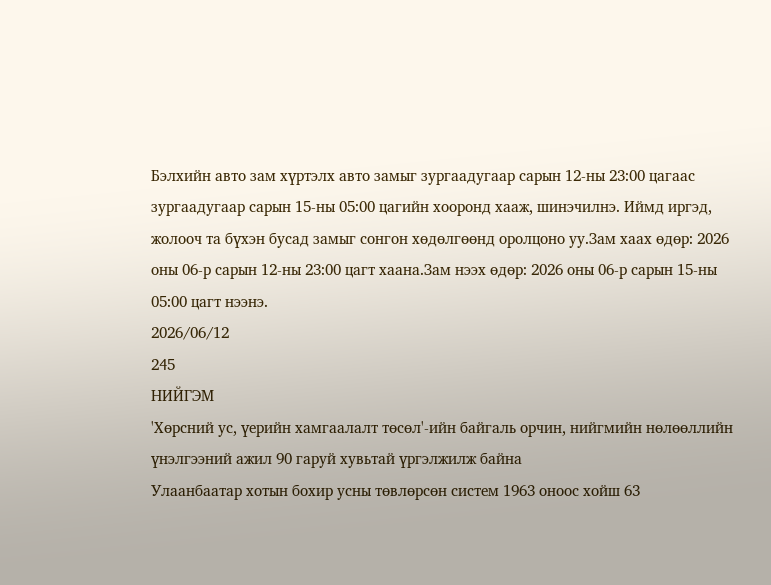Бэлхийн авто зам хүртэлх авто замыг зургаадугаар сарын 12-ны 23:00 цагаас зургаадугаар сарын 15-ны 05:00 цагийн хооронд хааж, шинэчилнэ. Иймд иргэд, жолооч та бүхэн бусад замыг сонгон хөдөлгөөнд оролцоно уу.Зам хаах өдөр: 2026 оны 06-р сарын 12-ны 23:00 цагт хаана.Зам нээх өдөр: 2026 оны 06-р сарын 15-ны 05:00 цагт нээнэ.
2026/06/12
245
НИЙГЭМ
'Хөрсний ус, үерийн хамгаалалт төсөл'-ийн байгаль орчин, нийгмийн нөлөөллийн үнэлгээний ажил 90 гаруй хувьтай үргэлжилж байна
Улаанбаатар хотын бохир усны төвлөрсөн систем 1963 оноос хойш 63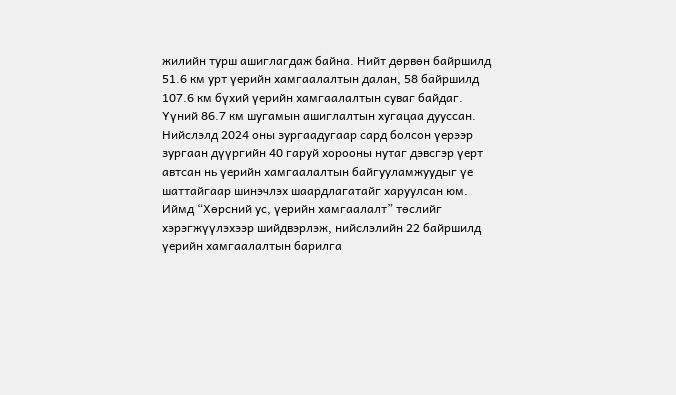жилийн турш ашиглагдаж байна. Нийт дөрвөн байршилд 51.6 км урт үерийн хамгаалалтын далан, 58 байршилд 107.6 км бүхий үерийн хамгаалалтын суваг байдаг. Үүний 86.7 км шугамын ашиглалтын хугацаа дууссан. Нийслэлд 2024 оны зургаадугаар сард болсон үерээр зургаан дүүргийн 40 гаруй хорооны нутаг дэвсгэр үерт автсан нь үерийн хамгаалалтын байгууламжуудыг үе шаттайгаар шинэчлэх шаардлагатайг харуулсан юм. Иймд “Хөрсний ус, үерийн хамгаалалт” төслийг хэрэгжүүлэхээр шийдвэрлэж, нийслэлийн 22 байршилд үерийн хамгаалалтын барилга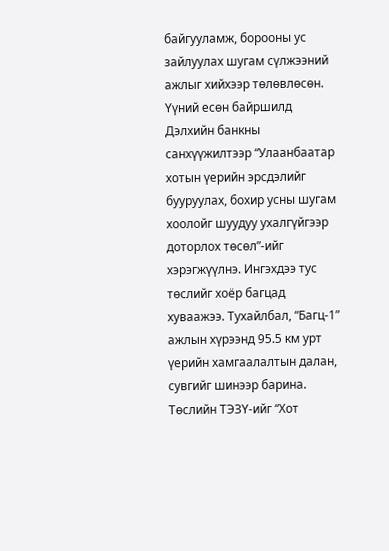байгууламж, борооны ус зайлуулах шугам сүлжээний ажлыг хийхээр төлөвлөсөн. Үүний есөн байршилд Дэлхийн банкны санхүүжилтээр “Улаанбаатар хотын үерийн эрсдэлийг бууруулах, бохир усны шугам хоолойг шуудуу ухалгүйгээр доторлох төсөл”-ийг хэрэгжүүлнэ. Ингэхдээ тус төслийг хоёр багцад хуваажээ. Тухайлбал, “Багц-1” ажлын хүрээнд 95.5 км урт үерийн хамгаалалтын далан, сувгийг шинээр барина. Төслийн ТЭЗҮ-ийг “Хот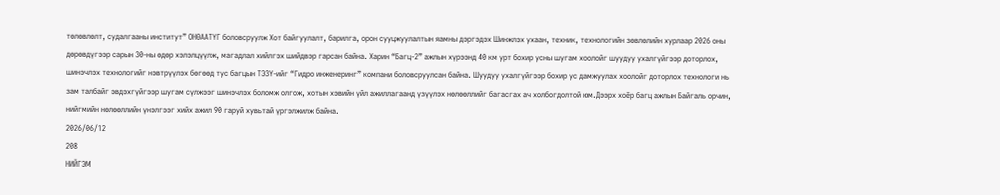төлөвлөлт, судалгааны институт” ОНӨААТҮГ боловсруулж Хот байгуулалт, барилга, орон сууцжуулалтын яамны дэргэдэх Шинжлэх ухаан, техник, технологийн зөвлөлийн хурлаар 2026 оны дөрөвдүгээр сарын 30-ны өдөр хэлэлцүүлж, магадлал хийлгэх шийдвэр гарсан байна. Харин “Багц-2” ажлын хүрээнд 40 км урт бохир усны шугам хоолойг шуудуу ухалгүйгээр доторлох, шинэчлэх технологийг нэвтрүүлэх бөгөөд тус багцын ТЭЗҮ-ийг “Гидро инженеринг” компани боловсруулсан байна. Шуудуу ухалгүйгээр бохир ус дамжуулах хоолойг доторлох технологи нь зам талбайг эвдэхгүйгээр шугам сүлжээг шинэчлэх боломж олгож, хотын хэвийн үйл ажиллагаанд үзүүлэх нөлөөллийг багасгах ач холбогдолтой юм.Дээрх хоёр багц ажлын Байгаль орчин, нийгмийн нөлөөллийн үнэлгээг хийх ажил 90 гаруй хувьтай үргэлжилж байна.
2026/06/12
208
НИЙГЭМ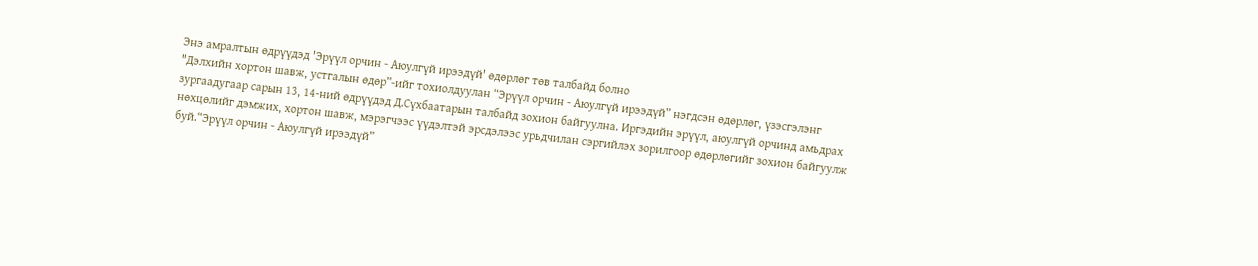Энэ амралтын өдрүүдэд 'Эрүүл орчин - Аюулгүй ирээдүй' өдөрлөг төв талбайд болно
"Дэлхийн хортон шавж, устгалын өдөр”-ийг тохиолдуулан “Эрүүл орчин - Аюулгүй ирээдүй” нэгдсэн өдөрлөг, үзэсгэлэнг зургаадугаар сарын 13, 14-ний өдрүүдэд Д.Сүхбаатарын талбайд зохион байгуулна. Иргэдийн эрүүл, аюулгүй орчинд амьдрах нөхцөлийг дэмжих, хортон шавж, мэрэгчээс үүдэлтэй эрсдэлээс урьдчилан сэргийлэх зорилгоор өдөрлөгийг зохион байгуулж буй.“Эрүүл орчин - Аюулгүй ирээдүй”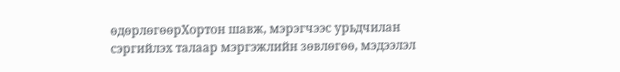өдөрлөгөөрХортон шавж, мэрэгчээс урьдчилан сэргийлэх талаар мэргэжлийн зөвлөгөө, мэдээлэл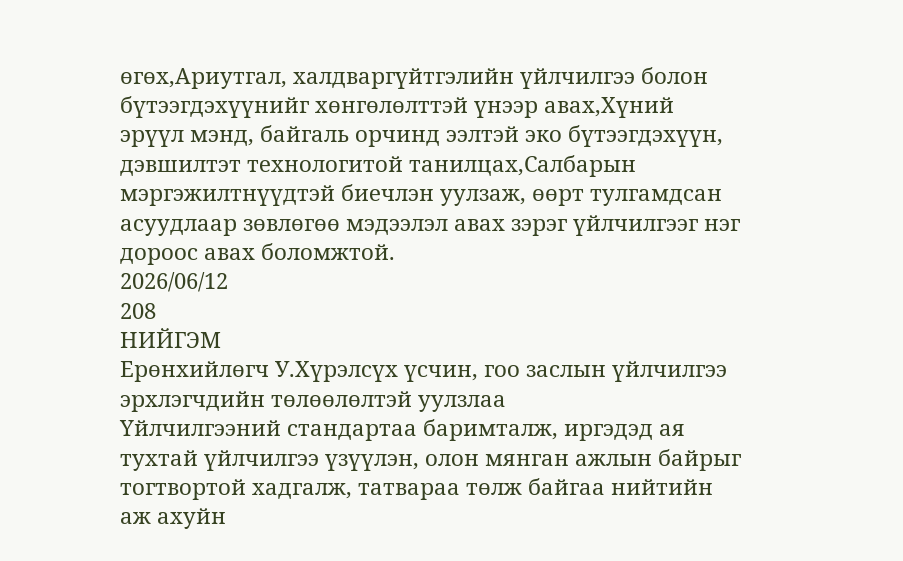өгөх,Ариутгал, халдваргүйтгэлийн үйлчилгээ болон бүтээгдэхүүнийг хөнгөлөлттэй үнээр авах,Хүний эрүүл мэнд, байгаль орчинд ээлтэй эко бүтээгдэхүүн, дэвшилтэт технологитой танилцах,Салбарын мэргэжилтнүүдтэй биечлэн уулзаж, өөрт тулгамдсан асуудлаар зөвлөгөө мэдээлэл авах зэрэг үйлчилгээг нэг дороос авах боломжтой.
2026/06/12
208
НИЙГЭМ
Ерөнхийлөгч У.Хүрэлсүх үсчин, гоо заслын үйлчилгээ эрхлэгчдийн төлөөлөлтэй уулзлаа
Үйлчилгээний стандартаа баримталж, иргэдэд ая тухтай үйлчилгээ үзүүлэн, олон мянган ажлын байрыг тогтвортой хадгалж, татвараа төлж байгаа нийтийн аж ахуйн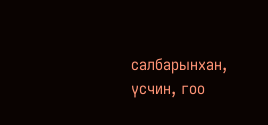салбарынхан, үсчин, гоо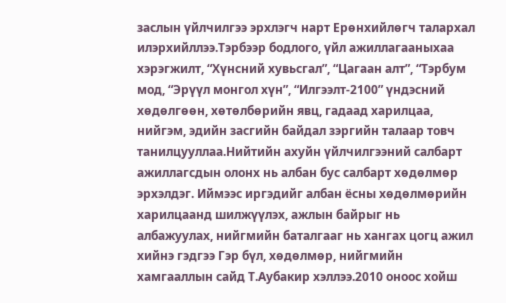заслын үйлчилгээ эрхлэгч нарт Ерөнхийлөгч талархал илэрхийллээ.Тэрбээр бодлого, үйл ажиллагааныхаа хэрэгжилт, “Хүнсний хувьсгал”, “Цагаан алт”, “Тэрбум мод, “Эрүүл монгол хүн”, “Илгээлт-2100” үндэсний хөдөлгөөн, хөтөлбөрийн явц, гадаад харилцаа, нийгэм, эдийн засгийн байдал зэргийн талаар товч танилцууллаа.Нийтийн ахуйн үйлчилгээний салбарт ажиллагсдын олонх нь албан бус салбарт хөдөлмөр эрхэлдэг. Иймээс иргэдийг албан ёсны хөдөлмөрийн харилцаанд шилжүүлэх, ажлын байрыг нь албажуулах, нийгмийн баталгааг нь хангах цогц ажил хийнэ гэдгээ Гэр бүл, хөдөлмөр, нийгмийн хамгааллын сайд Т.Аубакир хэллээ.2010 оноос хойш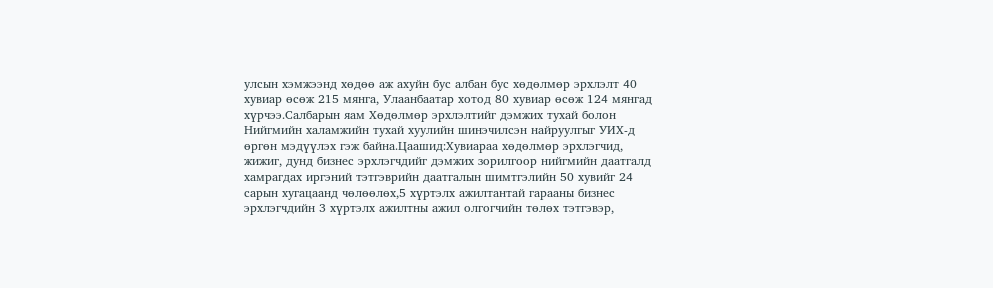улсын хэмжээнд хөдөө аж ахуйн бус албан бус хөдөлмөр эрхлэлт 40 хувиар өсөж 215 мянга, Улаанбаатар хотод 80 хувиар өсөж 124 мянгад хүрчээ.Салбарын яам Хөдөлмөр эрхлэлтийг дэмжих тухай болон Нийгмийн халамжийн тухай хуулийн шинэчилсэн найруулгыг УИХ-д өргөн мэдүүлэх гэж байна.Цаашид:Хувиараа хөдөлмөр эрхлэгчид, жижиг, дунд бизнес эрхлэгчдийг дэмжих зорилгоор нийгмийн даатгалд хамрагдах иргэний тэтгэврийн даатгалын шимтгэлийн 50 хувийг 24 сарын хугацаанд чөлөөлөх,5 хүртэлх ажилтантай гарааны бизнес эрхлэгчдийн 3 хүртэлх ажилтны ажил олгогчийн төлөх тэтгэвэр,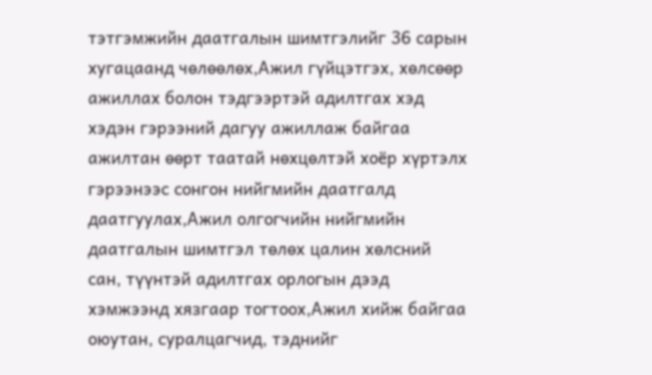тэтгэмжийн даатгалын шимтгэлийг 36 сарын хугацаанд чөлөөлөх,Ажил гүйцэтгэх, хөлсөөр ажиллах болон тэдгээртэй адилтгах хэд хэдэн гэрээний дагуу ажиллаж байгаа ажилтан өөрт таатай нөхцөлтэй хоёр хүртэлх гэрээнээс сонгон нийгмийн даатгалд даатгуулах,Ажил олгогчийн нийгмийн даатгалын шимтгэл төлөх цалин хөлсний сан, түүнтэй адилтгах орлогын дээд хэмжээнд хязгаар тогтоох,Ажил хийж байгаа оюутан, суралцагчид, тэднийг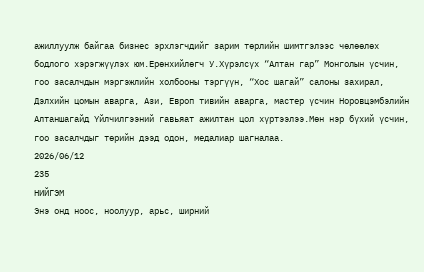ажиллуулж байгаа бизнес эрхлэгчдийг зарим төрлийн шимтгэлээс чөлөөлөх бодлого хэрэгжүүлэх юм.Ерөнхийлөгч У.Хүрэлсүх “Алтан гар” Монголын үсчин, гоо засалчдын мэргэжлийн холбооны тэргүүн, “Хос шагай” салоны захирал, Дэлхийн цомын аварга, Ази, Европ тивийн аварга, мастер үсчин Норовцэмбэлийн Алтаншагайд Үйлчилгээний гавьяат ажилтан цол хүртээлээ.Мөн нэр бүхий үсчин, гоо засалчдыг төрийн дээд одон, медалиар шагналаа.
2026/06/12
235
НИЙГЭМ
Энэ онд ноос, ноолуур, арьс, ширний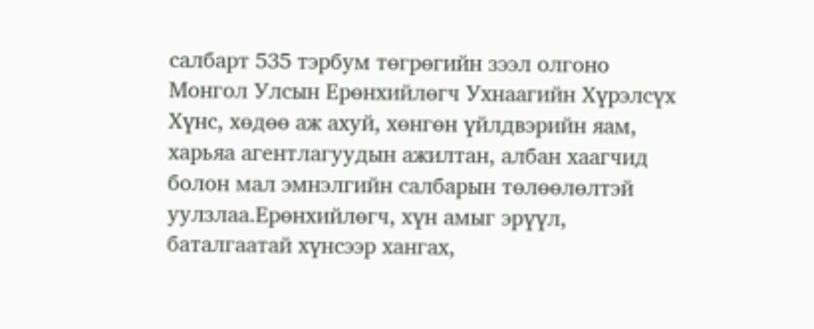салбарт 535 тэрбум төгрөгийн зээл олгоно
Монгол Улсын Ерөнхийлөгч Ухнаагийн Хүрэлсүх Хүнс, хөдөө аж ахуй, хөнгөн үйлдвэрийн яам, харьяа агентлагуудын ажилтан, албан хаагчид болон мал эмнэлгийн салбарын төлөөлөлтэй уулзлаа.Ерөнхийлөгч, хүн амыг эрүүл, баталгаатай хүнсээр хангах,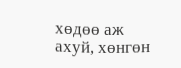хөдөө аж ахуй, хөнгөн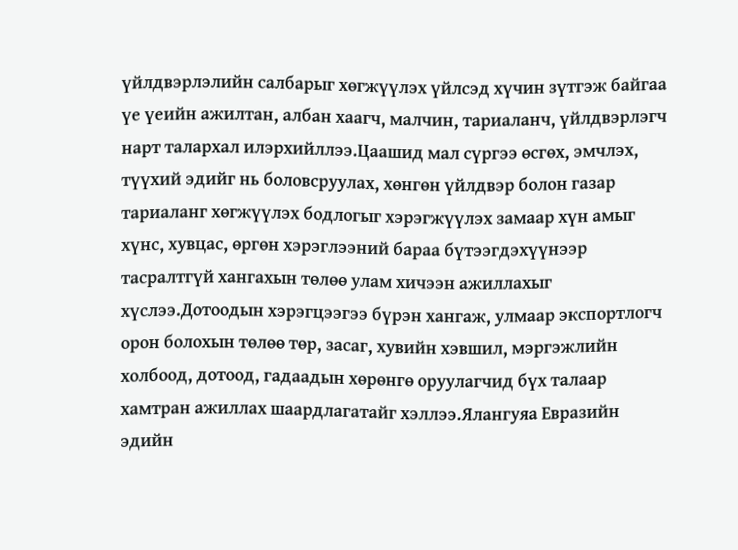үйлдвэрлэлийн салбарыг хөгжүүлэх үйлсэд хүчин зүтгэж байгаа үе үеийн ажилтан, албан хаагч, малчин, тариаланч, үйлдвэрлэгч нарт талархал илэрхийллээ.Цаашид мал сүргээ өсгөх, эмчлэх, түүхий эдийг нь боловсруулах, хөнгөн үйлдвэр болон газар тариаланг хөгжүүлэх бодлогыг хэрэгжүүлэх замаар хүн амыг хүнс, хувцас, өргөн хэрэглээний бараа бүтээгдэхүүнээр тасралтгүй хангахын төлөө улам хичээн ажиллахыг хүслээ.Дотоодын хэрэгцээгээ бүрэн хангаж, улмаар экспортлогч орон болохын төлөө төр, засаг, хувийн хэвшил, мэргэжлийн холбоод, дотоод, гадаадын хөрөнгө оруулагчид бүх талаар хамтран ажиллах шаардлагатайг хэллээ.Ялангуяа Евразийн эдийн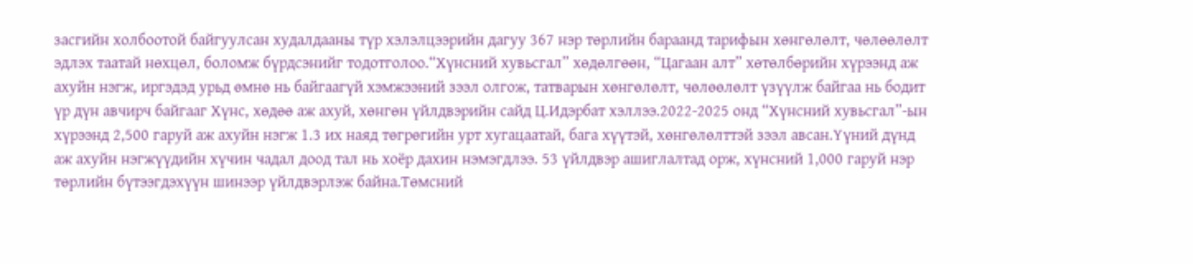засгийн холбоотой байгуулсан худалдааны түр хэлэлцээрийн дагуу 367 нэр төрлийн бараанд тарифын хөнгөлөлт, чөлөөлөлт эдлэх таатай нөхцөл, боломж бүрдсэнийг тодотголоо.“Хүнсний хувьсгал” хөдөлгөөн, “Цагаан алт” хөтөлбөрийн хүрээнд аж ахуйн нэгж, иргэдэд урьд өмнө нь байгаагүй хэмжээний зээл олгож, татварын хөнгөлөлт, чөлөөлөлт үзүүлж байгаа нь бодит үр дүн авчирч байгааг Хүнс, хөдөө аж ахуй, хөнгөн үйлдвэрийн сайд Ц.Идэрбат хэллээ.2022-2025 онд “Хүнсний хувьсгал”-ын хүрээнд 2,500 гаруй аж ахуйн нэгж 1.3 их наяд төгрөгийн урт хугацаатай, бага хүүтэй, хөнгөлөлттэй зээл авсан.Үүний дүнд аж ахуйн нэгжүүдийн хүчин чадал доод тал нь хоёр дахин нэмэгдлээ. 53 үйлдвэр ашиглалтад орж, хүнсний 1,000 гаруй нэр төрлийн бүтээгдэхүүн шинээр үйлдвэрлэж байна.Төмсний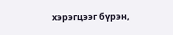хэрэгцээг бүрэн,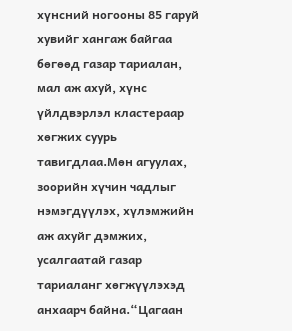хүнсний ногооны 85 гаруй хувийг хангаж байгаа бөгөөд газар тариалан, мал аж ахуй, хүнс үйлдвэрлэл кластераар хөгжих суурь тавигдлаа.Мөн агуулах, зоорийн хүчин чадлыг нэмэгдүүлэх, хүлэмжийн аж ахуйг дэмжих, усалгаатай газар тариаланг хөгжүүлэхэд анхаарч байна.“Цагаан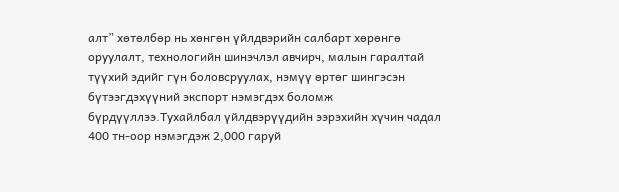алт” хөтөлбөр нь хөнгөн үйлдвэрийн салбарт хөрөнгө оруулалт, технологийн шинэчлэл авчирч, малын гаралтай түүхий эдийг гүн боловсруулах, нэмүү өртөг шингэсэн бүтээгдэхүүний экспорт нэмэгдэх боломж бүрдүүллээ.Тухайлбал үйлдвэрүүдийн ээрэхийн хүчин чадал 400 тн-оор нэмэгдэж 2,000 гаруй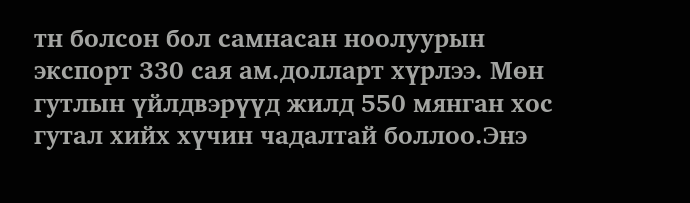тн болсон бол самнасан ноолуурын экспорт 330 сая ам.долларт хүрлээ. Мөн гутлын үйлдвэрүүд жилд 550 мянган хос гутал хийх хүчин чадалтай боллоо.Энэ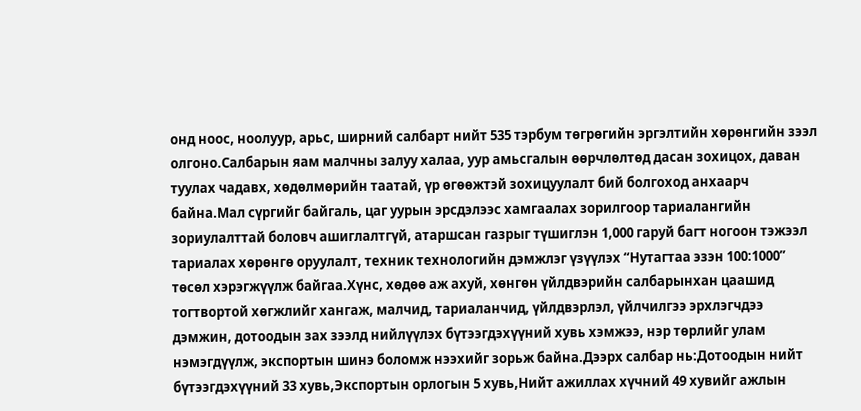онд ноос, ноолуур, арьс, ширний салбарт нийт 535 тэрбум төгрөгийн эргэлтийн хөрөнгийн зээл олгоно.Салбарын яам малчны залуу халаа, уур амьсгалын өөрчлөлтөд дасан зохицох, даван туулах чадавх, хөдөлмөрийн таатай, үр өгөөжтэй зохицуулалт бий болгоход анхаарч байна.Мал сүргийг байгаль, цаг уурын эрсдэлээс хамгаалах зорилгоор тариалангийн зориулалттай боловч ашиглалтгүй, атаршсан газрыг түшиглэн 1,000 гаруй багт ногоон тэжээл тариалах хөрөнгө оруулалт, техник технологийн дэмжлэг үзүүлэх “Нутагтаа эзэн 100:1000” төсөл хэрэгжүүлж байгаа.Хүнс, хөдөө аж ахуй, хөнгөн үйлдвэрийн салбарынхан цаашид тогтвортой хөгжлийг хангаж, малчид, тариаланчид, үйлдвэрлэл, үйлчилгээ эрхлэгчдээ дэмжин, дотоодын зах зээлд нийлүүлэх бүтээгдэхүүний хувь хэмжээ, нэр төрлийг улам нэмэгдүүлж, экспортын шинэ боломж нээхийг зорьж байна.Дээрх салбар нь:Дотоодын нийт бүтээгдэхүүний 33 хувь,Экспортын орлогын 5 хувь,Нийт ажиллах хүчний 49 хувийг ажлын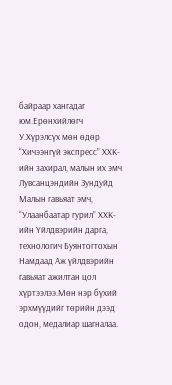байраар хангадаг юм.Ерөнхийлөгч У.Хүрэлсүх мөн өдөр “Хичээнгүй экспресс” ХХК-ийн захирал, малын их эмч Лувсанцэндийн Зундуйд Малын гавьяат эмч, “Улаанбаатар гурил” ХХК-ийн Үйлдвэрийн дарга, технологич Буянтогтохын Намдаад Аж үйлдвэрийн гавьяат ажилтан цол хүртээлээ.Мөн нэр бүхий эрхмүүдийг төрийн дээд одон, медалиар шагналаа.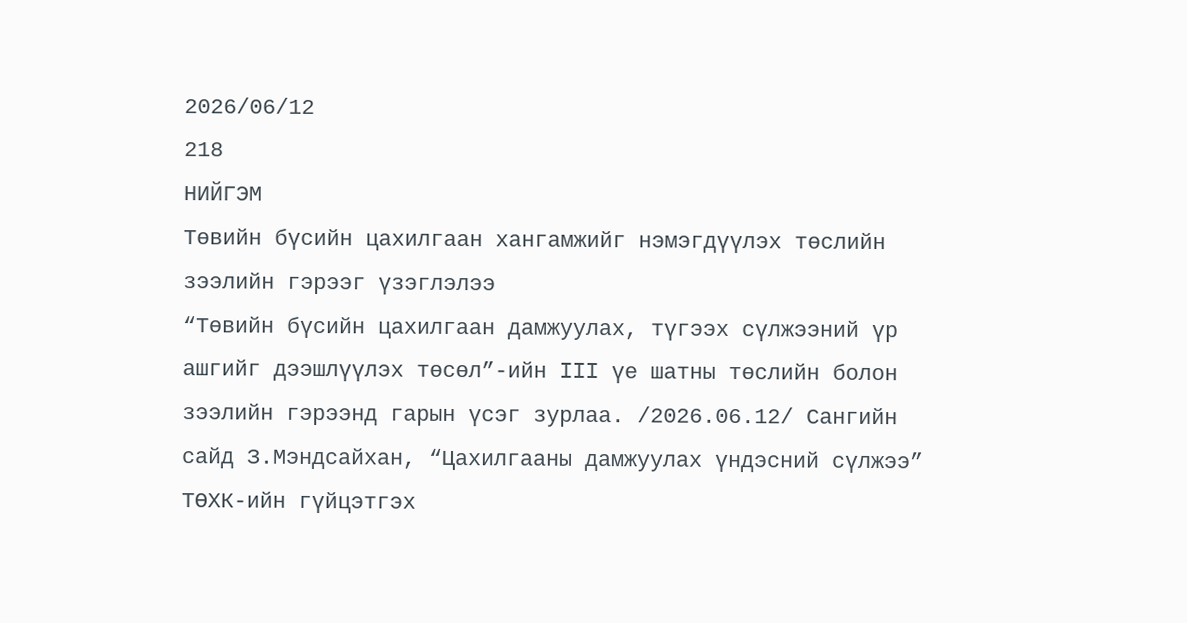2026/06/12
218
НИЙГЭМ
Төвийн бүсийн цахилгаан хангамжийг нэмэгдүүлэх төслийн зээлийн гэрээг үзэглэлээ
“Төвийн бүсийн цахилгаан дамжуулах, түгээх сүлжээний үр ашгийг дээшлүүлэх төсөл”-ийн III үе шатны төслийн болон зээлийн гэрээнд гарын үсэг зурлаа. /2026.06.12/ Сангийн сайд З.Мэндсайхан, “Цахилгааны дамжуулах үндэсний сүлжээ” ТӨХК-ийн гүйцэтгэх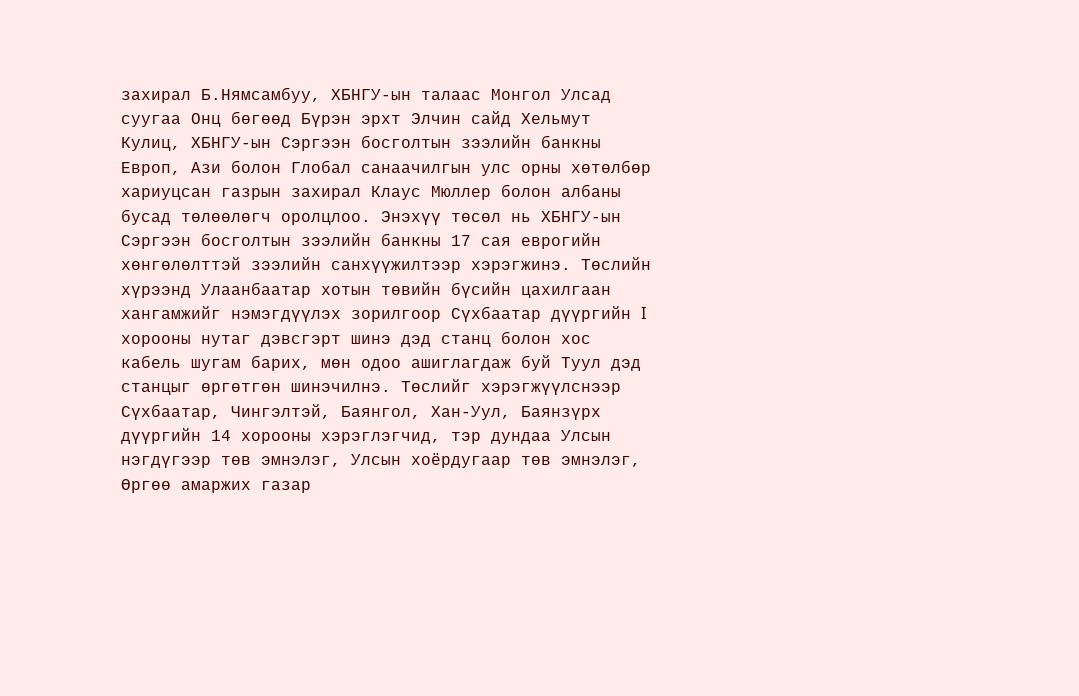захирал Б.Нямсамбуу, ХБНГУ-ын талаас Монгол Улсад суугаа Онц бөгөөд Бүрэн эрхт Элчин сайд Хельмут Кулиц, ХБНГУ-ын Сэргээн босголтын зээлийн банкны Европ, Ази болон Глобал санаачилгын улс орны хөтөлбөр хариуцсан газрын захирал Клаус Мюллер болон албаны бусад төлөөлөгч оролцлоо. Энэхүү төсөл нь ХБНГУ-ын Сэргээн босголтын зээлийн банкны 17 сая еврогийн хөнгөлөлттэй зээлийн санхүүжилтээр хэрэгжинэ. Төслийн хүрээнд Улаанбаатар хотын төвийн бүсийн цахилгаан хангамжийг нэмэгдүүлэх зорилгоор Сүхбаатар дүүргийн I хорооны нутаг дэвсгэрт шинэ дэд станц болон хос кабель шугам барих, мөн одоо ашиглагдаж буй Туул дэд станцыг өргөтгөн шинэчилнэ. Төслийг хэрэгжүүлснээр Сүхбаатар, Чингэлтэй, Баянгол, Хан-Уул, Баянзүрх дүүргийн 14 хорооны хэрэглэгчид, тэр дундаа Улсын нэгдүгээр төв эмнэлэг, Улсын хоёрдугаар төв эмнэлэг, Өргөө амаржих газар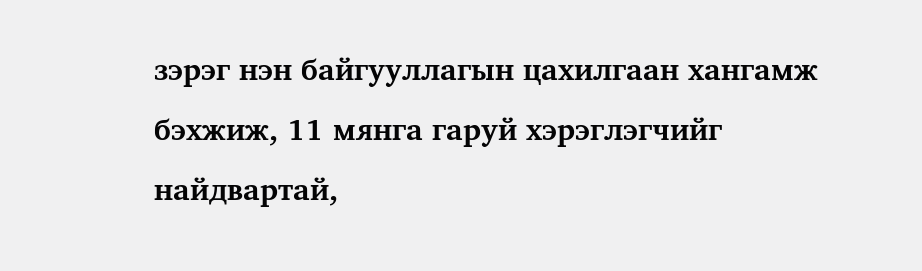зэрэг нэн байгууллагын цахилгаан хангамж бэхжиж, 11 мянга гаруй хэрэглэгчийг найдвартай,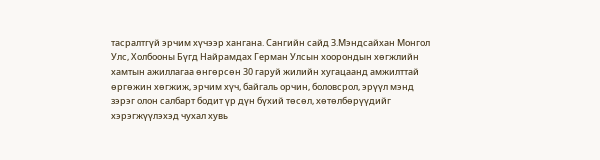тасралтгүй эрчим хүчээр хангана. Сангийн сайд З.Мэндсайхан Монгол Улс, Холбооны Бүгд Найрамдах Герман Улсын хоорондын хөгжлийн хамтын ажиллагаа өнгөрсөн 30 гаруй жилийн хугацаанд амжилттай өргөжин хөгжиж, эрчим хүч, байгаль орчин, боловсрол, эрүүл мэнд зэрэг олон салбарт бодит үр дүн бүхий төсөл, хөтөлбөрүүдийг хэрэгжүүлэхэд чухал хувь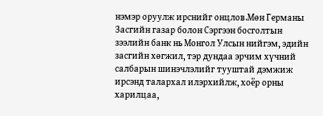нэмэр оруулж ирснийг онцлов.Мөн Германы Засгийн газар болон Сэргээн босголтын зээлийн банк нь Монгол Улсын нийгэм, эдийн засгийн хөгжил, тэр дундаа эрчим хүчний салбарын шинэчлэлийг тууштай дэмжиж ирсэнд талархал илэрхийлж, хоёр орны харилцаа,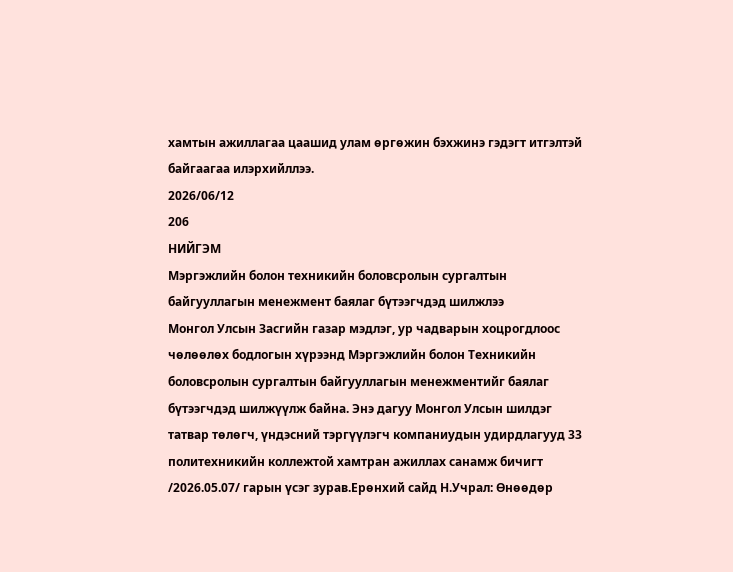хамтын ажиллагаа цаашид улам өргөжин бэхжинэ гэдэгт итгэлтэй байгаагаа илэрхийллээ.
2026/06/12
206
НИЙГЭМ
Мэргэжлийн болон техникийн боловсролын сургалтын байгууллагын менежмент баялаг бүтээгчдэд шилжлээ
Монгол Улсын Засгийн газар мэдлэг, ур чадварын хоцрогдлоос чөлөөлөх бодлогын хүрээнд Мэргэжлийн болон Техникийн боловсролын сургалтын байгууллагын менежментийг баялаг бүтээгчдэд шилжүүлж байна. Энэ дагуу Монгол Улсын шилдэг татвар төлөгч, үндэсний тэргүүлэгч компаниудын удирдлагууд 33 политехникийн коллежтой хамтран ажиллах санамж бичигт /2026.05.07/ гарын үсэг зурав.Ерөнхий сайд Н.Учрал: Өнөөдөр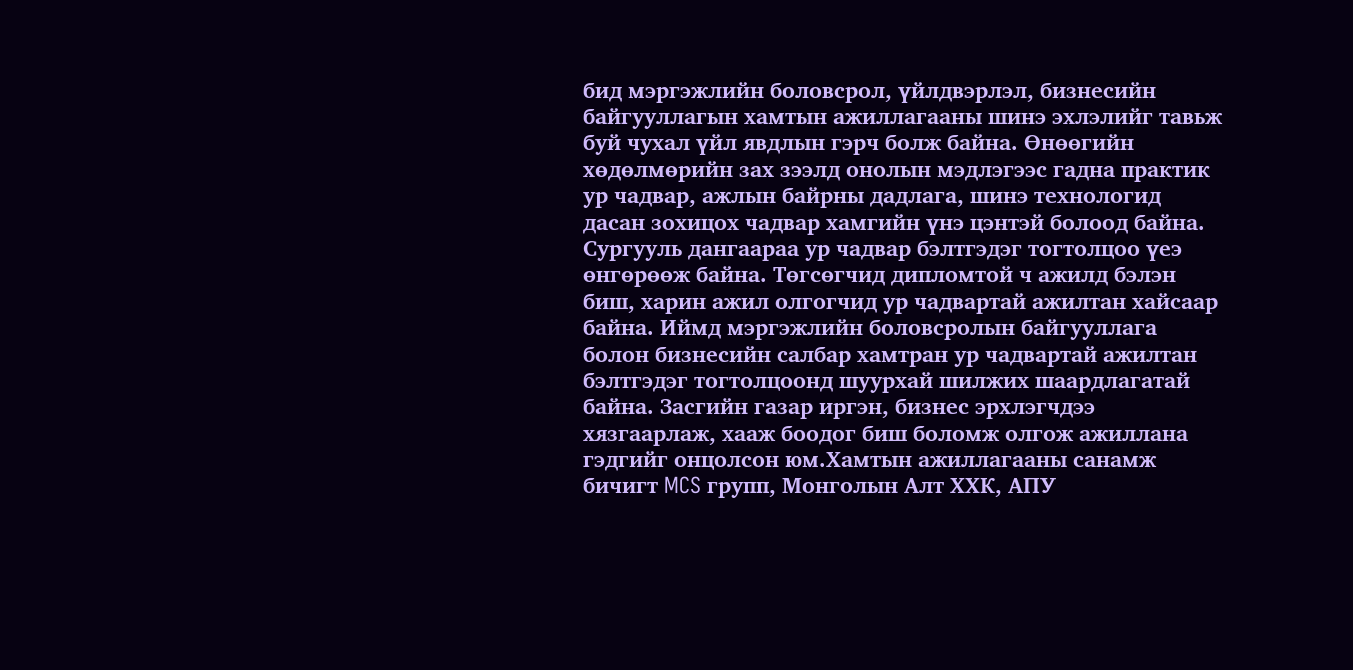бид мэргэжлийн боловсрол, үйлдвэрлэл, бизнесийн байгууллагын хамтын ажиллагааны шинэ эхлэлийг тавьж буй чухал үйл явдлын гэрч болж байна. Өнөөгийн хөдөлмөрийн зах зээлд онолын мэдлэгээс гадна практик ур чадвар, ажлын байрны дадлага, шинэ технологид дасан зохицох чадвар хамгийн үнэ цэнтэй болоод байна. Сургууль дангаараа ур чадвар бэлтгэдэг тогтолцоо үеэ өнгөрөөж байна. Төгсөгчид дипломтой ч ажилд бэлэн биш, харин ажил олгогчид ур чадвартай ажилтан хайсаар байна. Иймд мэргэжлийн боловсролын байгууллага болон бизнесийн салбар хамтран ур чадвартай ажилтан бэлтгэдэг тогтолцоонд шуурхай шилжих шаардлагатай байна. Засгийн газар иргэн, бизнес эрхлэгчдээ хязгаарлаж, хааж боодог биш боломж олгож ажиллана гэдгийг онцолсон юм.Хамтын ажиллагааны санамж бичигт MCS групп, Монголын Алт ХХК, АПУ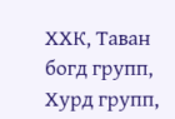ХХК, Таван богд групп, Хурд групп,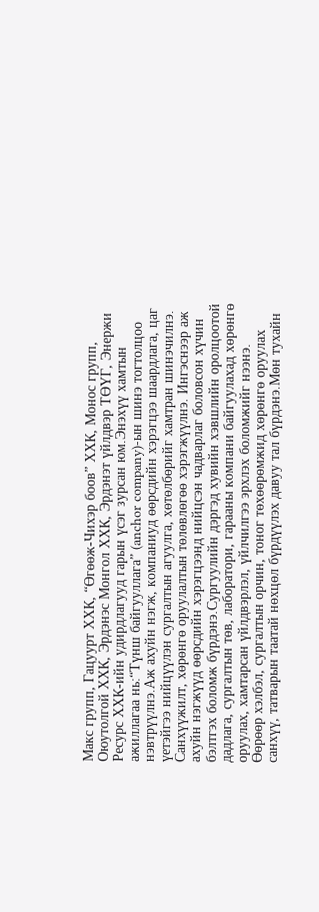Макс групп, Гацуурт ХХК, “Өгөөж-Чихэр боов” ХХК, Монос групп, Оюутолгой ХХК, Эрдэнэс Монгол ХХК, Эрдэнэт үйлдвэр ТӨҮГ, Энержи Ресурс ХХК-ийн удирдлагууд гарын үсэг зурсан юм.Энэхүү хамтын ажиллагаа нь:“Түнш байгууллага” (anchor company)-ын шинэ тогтолцоо нэвтрүүлнэ.Аж ахуйн нэгж, компаниуд өөрсдийн хэрэгцээ шаардлага, цаг үетэйгээ нийцүүлэн сургалтын агуулга, хөтөлбөрийг хамтран шинэчилнэ. Санхүүжилт, хөрөнгө оруулалтын төлөвлөгөө хэрэгжүүлнэ. Ингэснээр аж ахуйн нэгжүүд өөрсдийн хэрэгцээнд нийцсэн чадварлаг боловсон хүчин бэлтгэх боломж бүрдэнэ.Сургуулийн дэргэд хувийн хэвшлийн оролцоотой дадлага, сургалтын төв, лаборатори, гарааны компани байгуулахад хөрөнгө оруулах, хамтарсан үйлдвэрлэл, үйлчилгээ эрхлэх боломжийг нээнэ. Өөрөөр хэлбэл, сургалтын орчин, тоног төхөөрөмжид хөрөнгө оруулах санхүү, татварын таатай нөхцөл бүрдүүлэх давуу тал бүрдэнэ.Мөн тухайн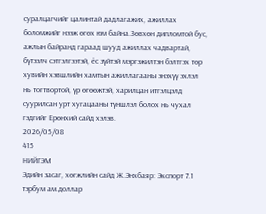суралцагчийг цалинтай дадлагажих, ажиллах боломжийг нээж өгөх юм байна.Зөвхөн дипломтой бус, ажлын байранд гараад шууд ажиллах чадвартай, бүтээлч сэтгэлгээтэй, ёс зүйтэй мэргэжилтэн бэлтгэх төр хувийн хэвшлийн хамтын ажиллагааны энэхүү эхлэл нь тогтвортой, үр өгөөжтэй, харилцан итгэлцэлд суурилсан урт хугацааны түншлэл болох нь чухал гэдгийг Ерөнхий сайд хэлэв.
2026/05/08
415
НИЙГЭМ
Эдийн засаг, хөгжлийн сайд Ж.Энхбаяр: Экспорт 7.1 тэрбум ам.доллар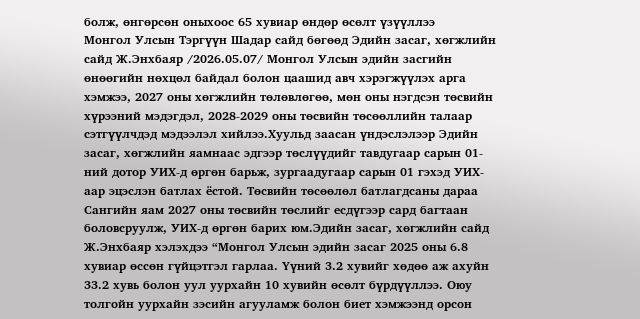болж, өнгөрсөн оныхоос 65 хувиар өндөр өсөлт үзүүллээ
Монгол Улсын Тэргүүн Шадар сайд бөгөөд Эдийн засаг, хөгжлийн сайд Ж.Энхбаяр /2026.05.07/ Монгол Улсын эдийн засгийн өнөөгийн нөхцөл байдал болон цаашид авч хэрэгжүүлэх арга хэмжээ, 2027 оны хөгжлийн төлөвлөгөө, мөн оны нэгдсэн төсвийн хүрээний мэдэгдэл, 2028-2029 оны төсвийн төсөөллийн талаар сэтгүүлчдэд мэдээлэл хийлээ.Хуульд заасан үндэслэлээр Эдийн засаг, хөгжлийн яамнаас эдгээр төслүүдийг тавдугаар сарын 01-ний дотор УИХ-д өргөн барьж, зургаадугаар сарын 01 гэхэд УИХ-аар эцэслэн батлах ёстой. Төсвийн төсөөлөл батлагдсаны дараа Сангийн яам 2027 оны төсвийн төслийг есдүгээр сард багтаан боловсруулж, УИХ-д өргөн барих юм.Эдийн засаг, хөгжлийн сайд Ж.Энхбаяр хэлэхдээ “Монгол Улсын эдийн засаг 2025 оны 6.8 хувиар өссөн гүйцэтгэл гарлаа. Үүний 3.2 хувийг хөдөө аж ахуйн 33.2 хувь болон уул уурхайн 10 хувийн өсөлт бүрдүүллээ. Оюу толгойн уурхайн зэсийн агууламж болон биет хэмжээнд орсон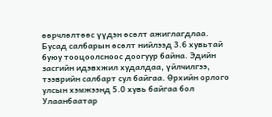өөрчлөлтөөс үүдэн өсөлт ажиглагдлаа. Бусад салбарын өсөлт нийлээд 3.6 хувьтай буюу тооцоолсноос доогуур байна. Эдийн засгийн идэвхжил худалдаа, үйлчилгээ, тээврийн салбарт сул байгаа. Өрхийн орлого улсын хэмжээнд 5.0 хувь байгаа бол Улаанбаатар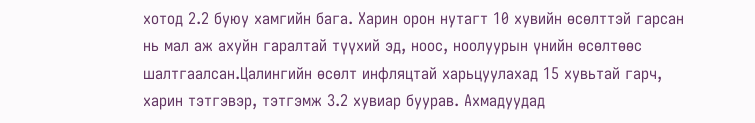хотод 2.2 буюу хамгийн бага. Харин орон нутагт 10 хувийн өсөлттэй гарсан нь мал аж ахуйн гаралтай түүхий эд, ноос, ноолуурын үнийн өсөлтөөс шалтгаалсан.Цалингийн өсөлт инфляцтай харьцуулахад 15 хувьтай гарч, харин тэтгэвэр, тэтгэмж 3.2 хувиар буурав. Ахмадуудад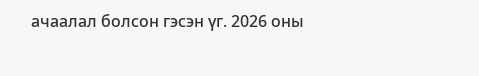ачаалал болсон гэсэн үг. 2026 оны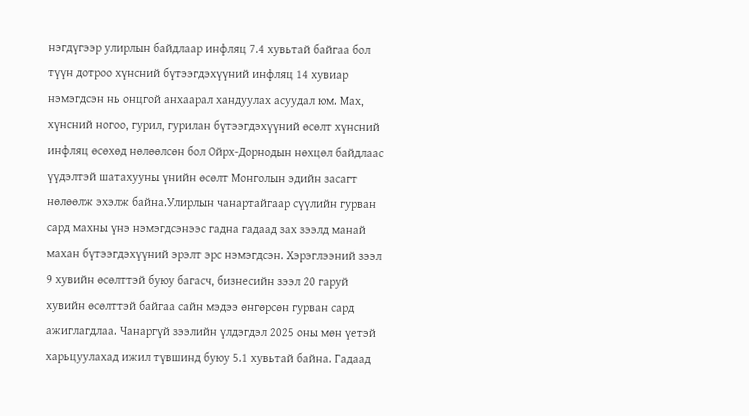нэгдүгээр улирлын байдлаар инфляц 7.4 хувьтай байгаа бол түүн дотроо хүнсний бүтээгдэхүүний инфляц 14 хувиар нэмэгдсэн нь онцгой анхаарал хандуулах асуудал юм. Мах, хүнсний ногоо, гурил, гурилан бүтээгдэхүүний өсөлт хүнсний инфляц өсөхөд нөлөөлсөн бол Ойрх-Дорнодын нөхцөл байдлаас үүдэлтэй шатахууны үнийн өсөлт Монголын эдийн засагт нөлөөлж эхэлж байна.Улирлын чанартайгаар сүүлийн гурван сард махны үнэ нэмэгдсэнээс гадна гадаад зах зээлд манай махан бүтээгдэхүүний эрэлт эрс нэмэгдсэн. Хэрэглээний зээл 9 хувийн өсөлттэй буюу багасч, бизнесийн зээл 20 гаруй хувийн өсөлттэй байгаа сайн мэдээ өнгөрсөн гурван сард ажиглагдлаа. Чанаргүй зээлийн үлдэгдэл 2025 оны мөн үетэй харьцуулахад ижил түвшинд буюу 5.1 хувьтай байна. Гадаад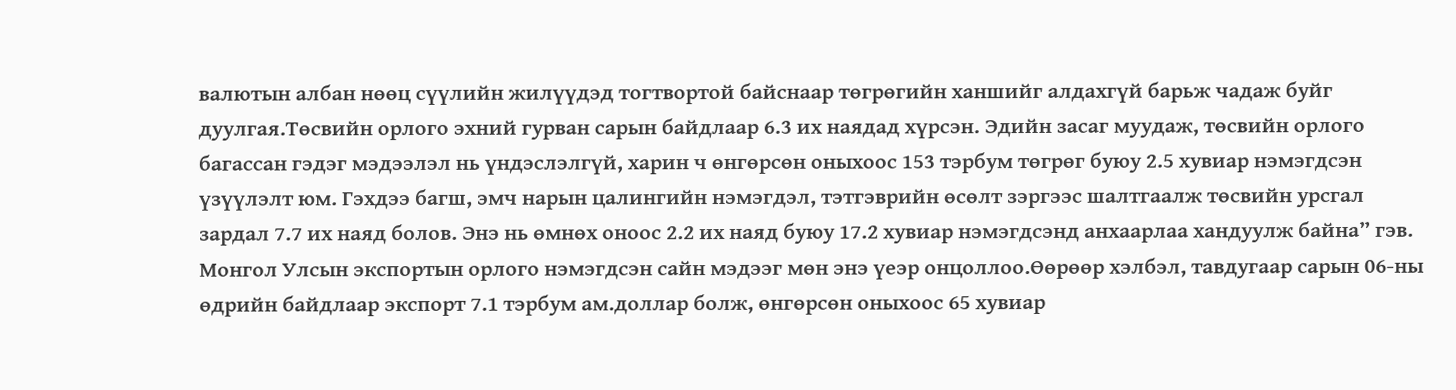валютын албан нөөц сүүлийн жилүүдэд тогтвортой байснаар төгрөгийн ханшийг алдахгүй барьж чадаж буйг дуулгая.Төсвийн орлого эхний гурван сарын байдлаар 6.3 их наядад хүрсэн. Эдийн засаг муудаж, төсвийн орлого багассан гэдэг мэдээлэл нь үндэслэлгүй, харин ч өнгөрсөн оныхоос 153 тэрбум төгрөг буюу 2.5 хувиар нэмэгдсэн үзүүлэлт юм. Гэхдээ багш, эмч нарын цалингийн нэмэгдэл, тэтгэврийн өсөлт зэргээс шалтгаалж төсвийн урсгал зардал 7.7 их наяд болов. Энэ нь өмнөх оноос 2.2 их наяд буюу 17.2 хувиар нэмэгдсэнд анхаарлаа хандуулж байна” гэв. Монгол Улсын экспортын орлого нэмэгдсэн сайн мэдээг мөн энэ үеэр онцоллоо.Өөрөөр хэлбэл, тавдугаар сарын 06-ны өдрийн байдлаар экспорт 7.1 тэрбум ам.доллар болж, өнгөрсөн оныхоос 65 хувиар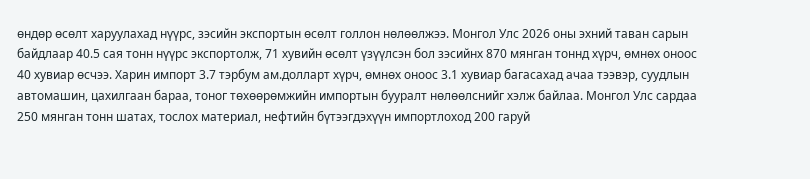өндөр өсөлт харуулахад нүүрс, зэсийн экспортын өсөлт голлон нөлөөлжээ. Монгол Улс 2026 оны эхний таван сарын байдлаар 40.5 сая тонн нүүрс экспортолж, 71 хувийн өсөлт үзүүлсэн бол зэсийнх 870 мянган тоннд хүрч, өмнөх оноос 40 хувиар өсчээ. Харин импорт 3.7 тэрбум ам.долларт хүрч, өмнөх оноос 3.1 хувиар багасахад ачаа тээвэр, суудлын автомашин, цахилгаан бараа, тоног төхөөрөмжийн импортын бууралт нөлөөлснийг хэлж байлаа. Монгол Улс сардаа 250 мянган тонн шатах, тослох материал, нефтийн бүтээгдэхүүн импортлоход 200 гаруй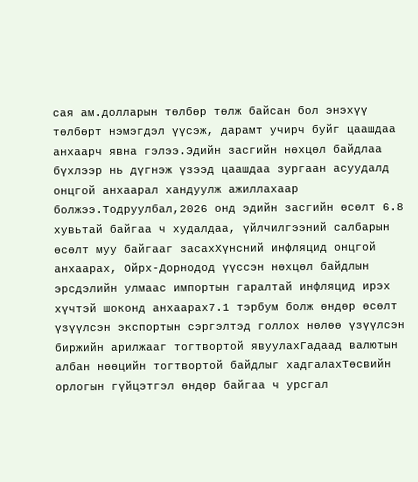сая ам.долларын төлбөр төлж байсан бол энэхүү төлбөрт нэмэгдэл үүсэж, дарамт учирч буйг цаашдаа анхаарч явна гэлээ.Эдийн засгийн нөхцөл байдлаа бүхлээр нь дүгнэж үзээд цаашдаа зургаан асуудалд онцгой анхаарал хандуулж ажиллахаар болжээ.Тодруулбал,2026 онд эдийн засгийн өсөлт 6.8 хувьтай байгаа ч худалдаа, үйлчилгээний салбарын өсөлт муу байгааг засахХүнсний инфляцид онцгой анхаарах, Ойрх-Дорнодод үүссэн нөхцөл байдлын эрсдэлийн улмаас импортын гаралтай инфляцид ирэх хүчтэй шоконд анхаарах7.1 тэрбум болж өндөр өсөлт үзүүлсэн экспортын сэргэлтэд голлох нөлөө үзүүлсэн биржийн арилжааг тогтвортой явуулахГадаад валютын албан нөөцийн тогтвортой байдлыг хадгалахТөсвийн орлогын гүйцэтгэл өндөр байгаа ч урсгал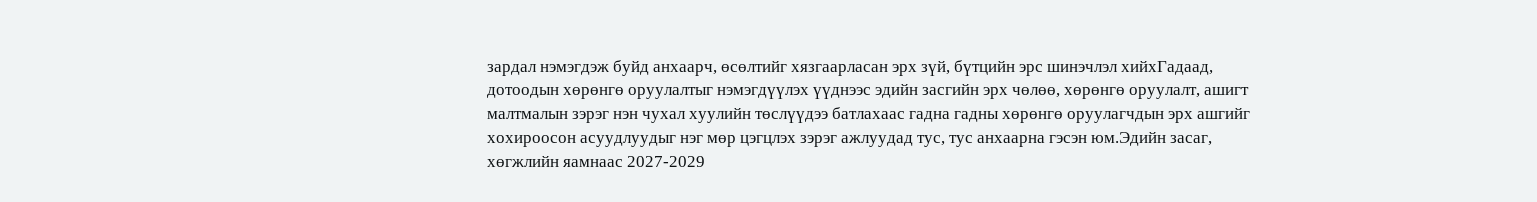зардал нэмэгдэж буйд анхаарч, өсөлтийг хязгаарласан эрх зүй, бүтцийн эрс шинэчлэл хийхГадаад, дотоодын хөрөнгө оруулалтыг нэмэгдүүлэх үүднээс эдийн засгийн эрх чөлөө, хөрөнгө оруулалт, ашигт малтмалын зэрэг нэн чухал хуулийн төслүүдээ батлахаас гадна гадны хөрөнгө оруулагчдын эрх ашгийг хохироосон асуудлуудыг нэг мөр цэгцлэх зэрэг ажлуудад тус, тус анхаарна гэсэн юм.Эдийн засаг, хөгжлийн яамнаас 2027-2029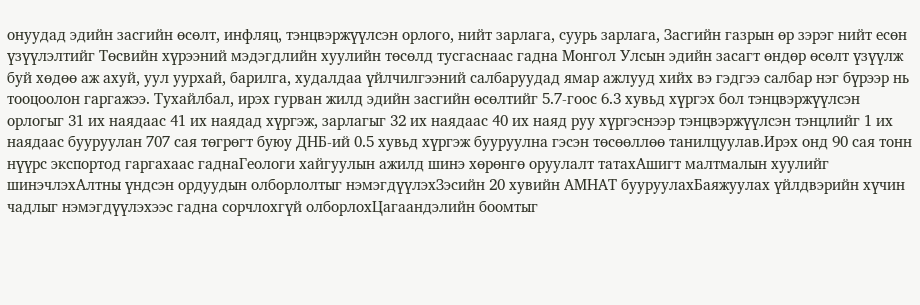онуудад эдийн засгийн өсөлт, инфляц, тэнцвэржүүлсэн орлого, нийт зарлага, суурь зарлага, Засгийн газрын өр зэрэг нийт есөн үзүүлэлтийг Төсвийн хүрээний мэдэгдлийн хуулийн төсөлд тусгаснаас гадна Монгол Улсын эдийн засагт өндөр өсөлт үзүүлж буй хөдөө аж ахуй, уул уурхай, барилга, худалдаа үйлчилгээний салбаруудад ямар ажлууд хийх вэ гэдгээ салбар нэг бүрээр нь тооцоолон гаргажээ. Тухайлбал, ирэх гурван жилд эдийн засгийн өсөлтийг 5.7-гоос 6.3 хувьд хүргэх бол тэнцвэржүүлсэн орлогыг 31 их наядаас 41 их наядад хүргэж, зарлагыг 32 их наядаас 40 их наяд руу хүргэснээр тэнцвэржүүлсэн тэнцлийг 1 их наядаас бууруулан 707 сая төгрөгт буюу ДНБ-ий 0.5 хувьд хүргэж бууруулна гэсэн төсөөллөө танилцуулав.Ирэх онд 90 сая тонн нүүрс экспортод гаргахаас гаднаГеологи хайгуулын ажилд шинэ хөрөнгө оруулалт татахАшигт малтмалын хуулийг шинэчлэхАлтны үндсэн ордуудын олборлолтыг нэмэгдүүлэхЗэсийн 20 хувийн АМНАТ бууруулахБаяжуулах үйлдвэрийн хүчин чадлыг нэмэгдүүлэхээс гадна сорчлохгүй олборлохЦагаандэлийн боомтыг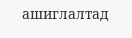ашиглалтад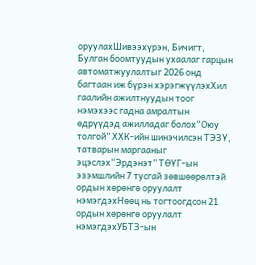оруулахШивээхүрэн, Бичигт, Булган боомтуудын ухаалаг гарцын автоматжуулалтыг 2026 онд багтаан иж бүрэн хэрэгжүүлэхХил гаалийн ажилтнуудын тоог нэмэхээс гадна амралтын өдрүүдэд ажилладаг болох“Оюу толгой” ХХК-ийн шинэчилсэн ТЭЗҮ, татварын маргааныг эцэслэх“Эрдэнэт” ТӨҮГ-ын эзэмшлийн 7 тусгай зөвшөөрөлтэй ордын хөрөнгө оруулалт нэмэгдэхНөөц нь тогтоогдсон 21 ордын хөрөнгө оруулалт нэмэгдэхУБТЗ-ын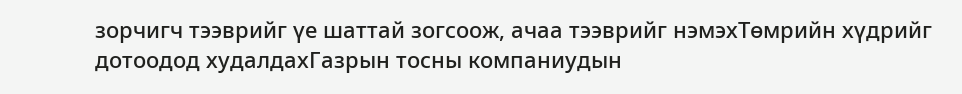зорчигч тээврийг үе шаттай зогсоож, ачаа тээврийг нэмэхТөмрийн хүдрийг дотоодод худалдахГазрын тосны компаниудын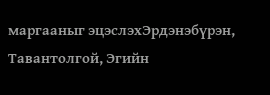маргааныг эцэслэхЭрдэнэбүрэн, Тавантолгой, Эгийн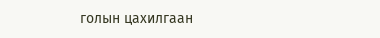голын цахилгаан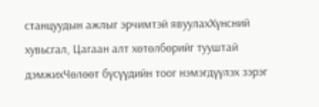станцуудын ажлыг эрчимтэй явуулахХүнсний хувьсгал, Цагаан алт хөтөлбөрийг тууштай дэмжихЧөлөөт бүсүүдийн тоог нэмэгдүүлэх зэрэг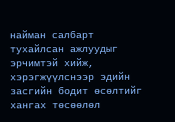найман салбарт тухайлсан ажлуудыг эрчимтэй хийж, хэрэгжүүлснээр эдийн засгийн бодит өсөлтийг хангах төсөөлөл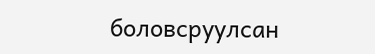боловсруулсан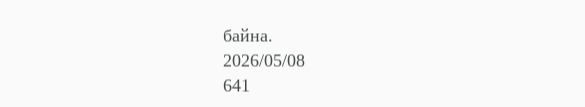байна.
2026/05/08
641